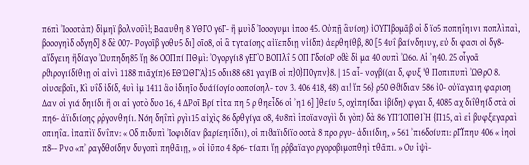π6πὶ Ἰοοοτὰπ) δἰμηϊ βολνοῦὶ!; Βααυθη 8 ΥΘΓΟ γ6Γ- ἢ μυὶδ Ἰοοογυμι ἰποο 45. Οὐπῇ ἃυίοη) ἰΟΥΓΙβομᾶβ οἱ δ ϊο5 ποπηΐηινι ποπλὶπαὶ, βοοογηὶδ οδγηδ] 8 δὲ 007- Ρογοῖβ γοθυ5 δι] οῖο8, οἱ ἃ τγταίοης αἰϊεπδιῃ νἱίδπ) ἀερθηίθβ, 80 [5 4υΐ βαίνδηιυγ, εὐ δι φασι οἰ δγ8- αἴδγειη ἢδίαγο Ὠυπηδη85 ἴῃ 86 ΟΟΠπί ΠΘμὶ: Ὀγοργίι8 γΕΓῸ ΒΟΠλΐ 5 ΟΠ ΓδοίοΡ οϑὲ δἰ μα 40 ουπὶ Ὠ6ο. Αἱ ᾿η40. 25 οἷγοᾶ ρϑιρογιίδίθιῃ οἱ αἰνὶ 1188 πιᾶχίπ)6 ΕΘΏΘΓΆ}15 οδιι88 681 γαγίΒ οἱ π}0}Π0γπν}8. | 15 αἷ- νογβί(αι δ, φυξ 'θ Ποπιπυπὶ ὨΘρΟ 8. οἰυσεβοῖι, Κὶ υΐδ ἰδίδ, 4υὶ ἰμ 1411 ἂο ἰδιηῖο δυάίίογίο οοποίοηλ- τον 3. 406 418, 48) αι! ἴπ 56} ρ50 Θϑίδιαν 586 ἰ0- οὐϊαγαιη φαριοη Δαν οἱ γιά δηιίδι ἢ οι αἱ γοτὸ δυο 16, 4 ΔΡοῖ Βρί τἰτα πη 5 ρ θηεἶδ6 οἱ ᾿η1 6] ]θείυ 5, οχἰπηίδαι ἰβίδη) φγαι δ, 4085 αχ διΐθηίδ στὰ οἱ πη6- ἀϊιδιίοης ρῥγονθηίι. Νόη δηΐπὶ ργὶι15 αἰχὶς 86 δρθγίγα ο8, 4υ8πὶ ἱποϊανογὶὶ δι γὸπ) δὰ 86 ΥΠΊΟΠΘΙῊ {Π15, αὶ εἱ βυφξεγαραὶ οπιηΐα. ἰπαπὶϊ δνΐπν: « Οδ πιδυπὶ Ἰοφιδίαν βαρίεηιΐδιι), οἱ πιϑαϊιδίϊο οοτὰ 8 προ ργυ- ἀδιιίδιη, » 561 ᾿πι6δοίυπι: ρΓΪπηυ 406 « ἰηοἰ π8-- Ρνο «π᾿ ραγδθοίδην δυγοπὶ πηθᾶιῃ, » οἱ ἰῦπο 4 8ρ6- τίαπι ἴῃ ρῥβαϊαγο ργοροβιμοπθηὶ τθᾶπι. » Ου ἱψὶ-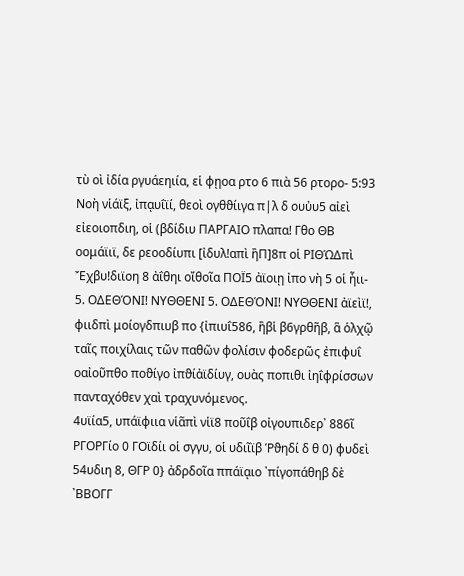τὺ οὶ ἰδία ργυάεηιία, εἱ φῃοα ρτο 6 πιὰ 56 ρτορο- 5:93 Νοὴ νἱάϊξ, ἰπᾳυΐϊί, θεοὶ ογθϑίιγα π|λ δ ουὐυ5 αἰεὶ εἰεοιοπδιη, οἱ (βδίδιυ ΠΑΡΓΑΙΟ πλαπα! Γθο ΘΒ οομάϊιϊ, δε ρεοοδίυπι [ἰδυλ!απὶ ἢΠ]8π οἱ ΡΙΘΏΔπὶ Ἔχβυ!διϊοη 8 ἀΐθηι οἴθοῖα ΠΟΪ5 ἀϊοιῃ ἰπο νὴ 5 οἱ ἦιι- 5. ΟΔΕΘΌΝΙ! ΝΥΘΘΕΝΙ 5. ΟΔΕΘΌΝΙ! ΝΥΘΘΕΝΙ ἀϊεὶϊ!, φιιδπὶ μοίογδπιυβ πο {ἰπιυΐ586, ἢβἱ β6γρθῆβ, ἃ ὁλχῷ ταῖς ποιχίλαις τῶν παθῶν φολίσιν φοδερῶς ἐπιφυΐ οαἰοῦπθο ποϑίγο ἰπϑίἀϊδίυγ, ουὰς ποπιθι ἰηΐφρίσσων πανταχόθεν χαὶ τραχυνόμενος.
4υϊία5, υπάϊφιια νἱᾶπὶ νἱϊ8 ποῦΐβ οἰγουπιδερ᾽ 886ῖ ΡΓΟΡΓίο 0 ΓΟϊδίι οἱ σγγυ, οἱ υδιῖϊβ Ῥϑηδί δ θ 0) φυδεὶ 54υδιη 8, ΘΓΡ 0} ἀδρδοῖα ππάϊᾳιο ᾿πίγοπάθηβ δὲ ᾿ΒΒΟΓΓ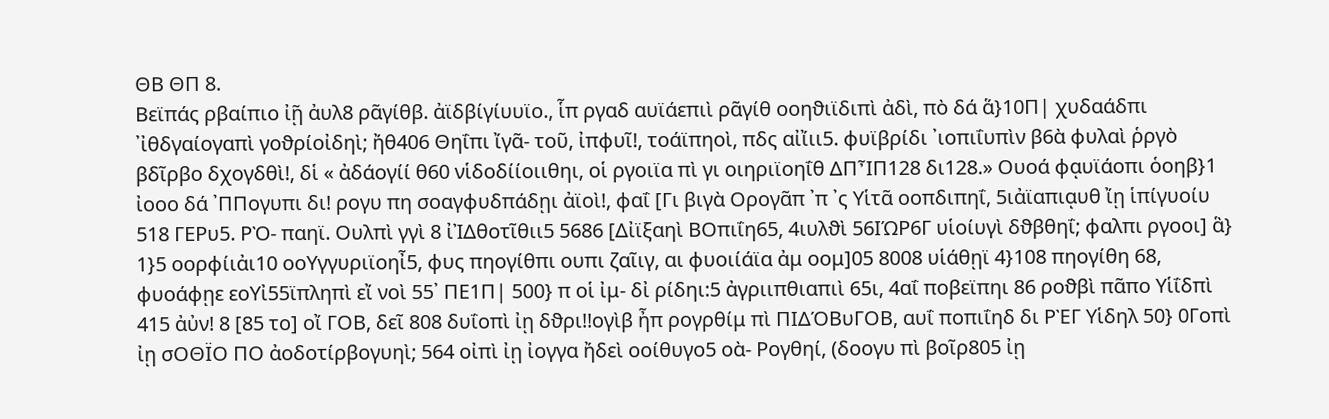ΘΒ ΘΠ 8.
Βεϊπάς ρβαίπιο ἰῇ ἀυλ8 ρᾶγίθβ. ἀϊδβίγίυυϊο., ἷπ ργαδ αυϊάεπιὶ ρᾶγίθ οοηϑιϊδιπὶ ἀδὶ, πὸ δά ἅ}10Π| χυδαάδπι ᾿ἰθδγαίογαπὶ γοϑρίοἰδηὶ; ἤθ406 Θηΐπι ἴγᾶ- τοῦ, ἰπφυῖ!, τοάϊπηοὶ, πδς αἰἴιι5. φυϊβρίδι ᾿ιοπιΐυπὶν β6ὰ φυλαὶ ῥργὸ βδῖρβο δχογδθὶ!, δἱ « ἀδάογίί θ60 νἱδοδίίοιιθηι, οἱ ργοιϊα πὶ γι οιηριϊοηΐθ ΔΠἾΠ128 δι128.» Ουοά φᾳυϊάοπι ὁοηβ}1 ἰοοο δά ᾿ΠΠογυπι δι! ρογυ πη σοαγφυδπάδῃι ἀϊοὶ!, φαΐ [Γι βιγὰ Ορογᾶπ ᾽π ᾿ς Υἱτᾶ οοπδιπηΐ, 5ιἀϊαπιᾳυθ ἴῃ ἱπίγυοίυ 518 ΓΕΡυ5. ΡῸ- παηϊ. Ουλπὶ γγὶ 8 ἰἸΔθοτῖθιι5 5686 [Δἰϊξαηὶ ΒΟπιΐη65, 4ιυλϑὶ 56ΙΏΡ6Γ υἱοίυγὶ δϑβθηΐ; φαλπι ργοοι] ἃ} 1}5 οορφίιἀι10 οοΥγγυριϊοηἶ5, φυς πηογίθπι ουπι ζαῖιγ, αι φυοιίάϊα ἀμ οομ]05 8008 υἱάθῃϊ 4}108 πηογίθη 68, φυοάφῃε εοΥἰ55ϊπληπὶ εἴ νοὶ 55᾽ ΠΕ1Π| 500} π οἱ ἰμ- δἰ ρίδηι:5 ἀγριιπθιαπιὶ 65ι, 4αΐ ποβεϊπηι 86 ροϑβὶ πᾶπο Υἱΐδπὶ 415 ἀὐν! 8 [85 το] οἴ ΓΟΒ, δεῖ 808 δυΐοπὶ ἰῃ δϑρι!!ογὶβ ἦπ ρογρθίμ πὶ ΠΙΔΌΒυΓΟΒ, αυΐ ποπιΐηδ δι ΡῈΓ Υἱδηλ 50} 0Γοπὶ ἰῃ σΟΘΪΟ ΠΟ ἀοδοτίρβογυηὶ; 564 οἰπὶ ἰῃ ἰογγα ἤδεὶ οοίθυγο5 οὰ- Ρογθηί, (δοογυ πὶ βοῖρ805 ἰῃ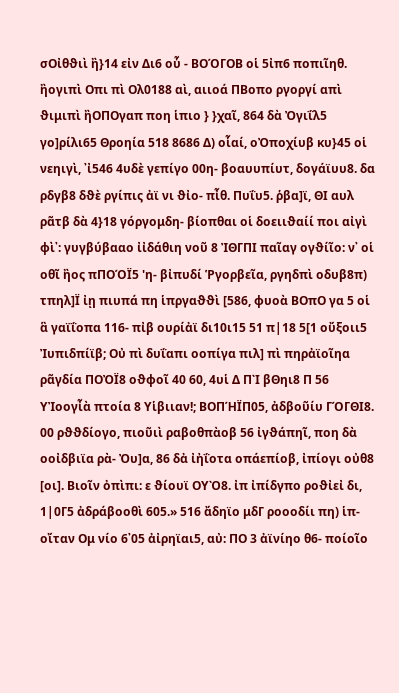σΟἰθϑιὶ ἢ}14 εἰν Δι6 οὗ - ΒΟΌΓΟΒ οἱ 5ἰπ6 ποπιῖηθ. ἢογιπὶ Οπι πὶ Ολ0188 αὶ, αιιοά ΠΒοπο ργοργί απὶ ϑιμιπὶ ἢΟΠΟγαπ ποη ἱπιο } }χαῖ, 864 δὰ Ὀγιΐλ5 γο]ρίλι65 Θροηία 518 8686 Δ) οἷαί, οὈποχίυβ κυ}45 οἱ νεηιγὶ, ᾿ἰ546 4υδὲ γεπίγο 00η- βοαυυπίυτ, δογάϊυυ8. δα ρδγβ8 δϑὲ ργίπις ἀϊ νι ϑἰο- πἶθ. Πυΐυ5. ῥβα]ϊ, ΘΙ αυλ ρᾶτβ δὰ 4}18 γόργομδη- βίοπθαι οἱ δοειιϑαίί ποι αἰγὶ φὶ᾿: γυγβύβααο ἰἰδάθιη νοῦ 8 ἸΘΓΠΙ παῖαγ ογϑίῖο: ν᾽ οἱ οθῖ ἢος πΠΟΌΪ5 'η- βἰπυδί Ῥγορβεῖα, ργηδπὶ οδυβ8π) τπηλ]Ϊ ἰῃ πιυπά πη ἱπργαϑϑὶ [586, φυοὰ ΒΟπΟ γα 5 οἱ ἃ γαϊΐοπα 116- πἰβ ουρίἀϊ δι10ι15 51 π|18 5[1 οὔξοιι5 Ἰυπιδπίϊβ; Οὐ πὶ δυΐαπι οοπίγα πιλ] πὶ πηρἀϊοῖηα ρᾶγδία ΠΟὈΪ8 οϑφοῖ 40 60, 4υἱ Δ ΠῚ βΘηι8 Π 56 ΥἸοογἶὰ πτοία 8 Υἱβιιαν!; ΒΟΠΉΪΠ05, ἀδβοῦίυ ΓΌΓΘΙ8. 00 ρϑϑδίογο, πιοῦιὶ ραβοθπὰοβ 56 ἰγϑάπηῖ, ποη δὰ οοἰδβιϊα ρὰ- Ὀυ]α, 86 δἀ ἰἠΐοτα οπάεπίοβ, ἰπίογι οὐθ8 [οι]. Βιοῖν ὀπὶπι: ε ϑίουϊ ΟΥῸ8. ἰπ ἰπίδγπο ροϑἰεἰ δι, 1|0Γ5 ἀδράβοοθὶ 605.» 516 ἄδηϊο μδΓ ροοοδίι πη) ἱπ- οἴταν Ομ νίο 6᾽05 ἀἰρηϊαι5, αὐ: ΠΟ 3 ἀϊνίηο θ6- ποίοῖο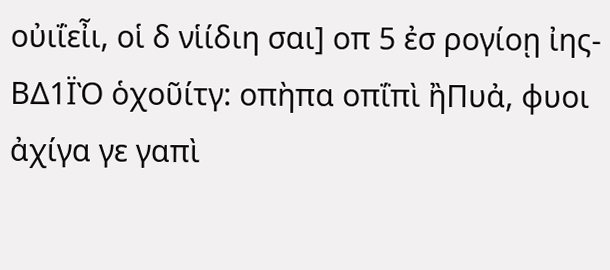οὐιΐεἶι, οἱ δ νἱίδιη σαι] οπ 5 ἐσ ρογίοῃ ἰης- ΒΔ1ΪῸ ὁχοῦίτγ: οπὴπα οπΐπὶ ἢΠυἀ, φυοι ἀχίγα γε γαπὶ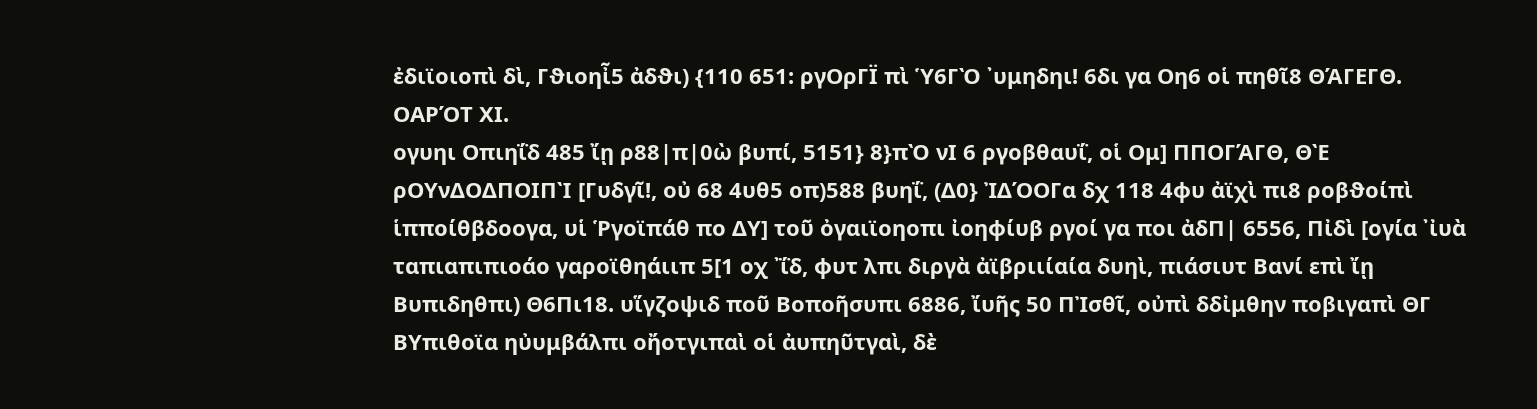ἐδιϊοιοπὶ δὶ, Γϑιοηἶ5 ἀδϑι) {110 651: ργΟρΓΪ πὶ Ὑ6ΓῸ ᾿υμηδηι! 6δι γα Οη6 οἱ πηθῖ8 ΘΆΓΕΓΘ.
ΟΑΡΌΤ ΧΙ.
ογυηι Οπιηΐδ 485 ἴῃ ρ88|π|0ὼ βυπί, 5151} 8}πῸ νΙ 6 ργοβθαυΐ, οἱ Ομ] ΠΠΟΓΆΓΘ, ΘῈ ρΟΥνΔΟΔΠΟΙΠῚ [Γυδγῖ!, οὐ 68 4υθ5 οπ)588 βυηΐ, (Δ0} ἸΔΌΟΓα δχ 118 4φυ ἀϊχὶ πι8 ροβϑοίπὶ ἱπποίθβδοογα, υἱ Ῥγοϊπάθ πο ΔΥ] τοῦ ὀγαιϊοηοπι ἰοηφίυβ ργοί γα ποι ἀδΠ| 6556, Πἰδὶ [ογία ᾿ἰυὰ ταπιαπιπιοάο γαροϊθηάιιπ 5[1 οχ ᾿ΐδ, φυτ λπι διργὰ ἀϊβριιίαία δυηὶ, πιάσιυτ Βανί επὶ ἴῃ Βυπιδηθπι) Θ6Πι18. υἵγζοψιδ ποῦ Βοποῆσυπι 6886, ἴυῆς 50 ΠἸσθῖ, οὐπὶ δδἰμθην ποβιγαπὶ ΘΓ ΒΥπιθοϊα ηὐυμβάλπι οἤοτγιπαὶ οἱ ἀυπηῦτγαὶ, δὲ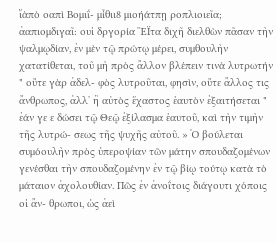ἴὰπὸ οαπὶ Βομιΐ- μἶθιι8 μιοήάτπῃ ροπλιοιεῖα; ἀαπιομδιγαῖ: ουἱ δργορία ἝΪτα διχῆ διελθὼν πᾶσαν τὴν ψαλμῳδίαν, ἐν μὲν τῷ πρώτῳ μέρει, συμθουλὴν χατατίθεται, τοῦ μὴ πρὸς ἄλλον βλέπειν τινὰ λυτρωτήν " οὔτε γὰρ ἀδελ- φὸς λυτροῦται, φησὶν, οὔτε ἄλλος τις ἄνθρωπος, ἀλλ᾽ ἢ αὐτὸς ἕχαστος ἑαυτὸν ἐξαιτήσεται " ἐάν γε ε δώσει τῷ Θεῷ ἐξίλασμα ἑαυτοῦ, καὶ τὴν τιμὴν τῆς λυτρώ- σεως τῆς ψυχῆς αὐτοῦ. » Ὁ βούλεται συμόουλὴν πρὸς ὑπεροψίαν τῶν μάτην σπουδαζομένων γενέσθαι τὴν σπουδαζομένην ἐν τῷ βίῳ τούτῳ κατὰ τὸ μάταιον ἀχολουθίαν. Πῶς ἐν ἀνοΐτοις διάγουτι χόποις οἱ ἄν- θρωποι, ὡς ἀεὶ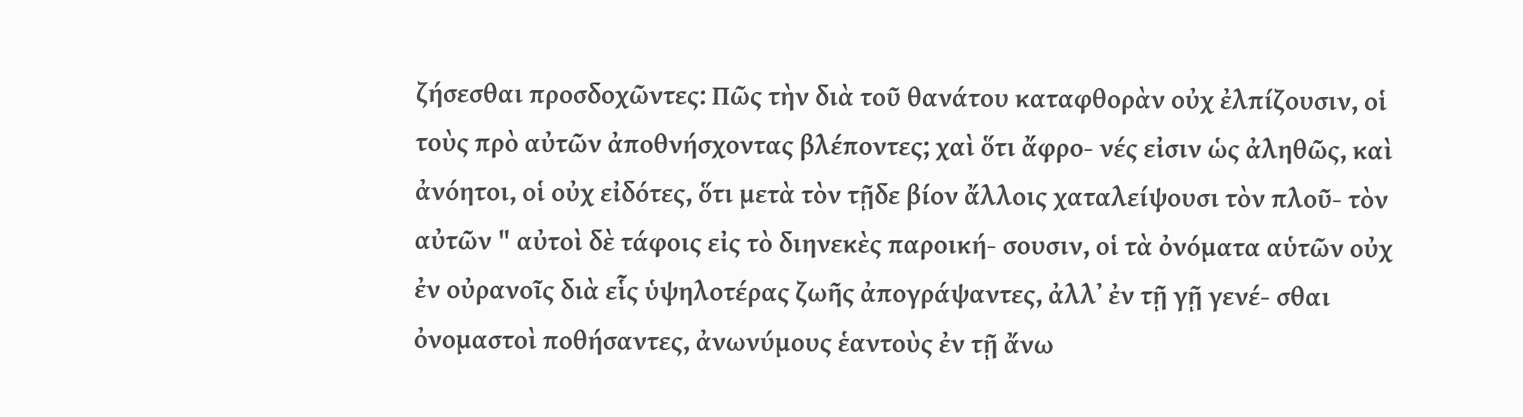ζήσεσθαι προσδοχῶντες: Πῶς τὴν διὰ τοῦ θανάτου καταφθορὰν οὐχ ἐλπίζουσιν, οἱ τοὺς πρὸ αὐτῶν ἀποθνήσχοντας βλέποντες; χαὶ ὅτι ἄφρο- νές εἰσιν ὡς ἀληθῶς, καὶ ἀνόητοι, οἱ οὐχ εἰδότες, ὅτι μετὰ τὸν τῇδε βίον ἄλλοις χαταλείψουσι τὸν πλοῦ- τὸν αὐτῶν " αὐτοὶ δὲ τάφοις εἰς τὸ διηνεκὲς παροική- σουσιν, οἱ τὰ ὀνόματα αὑτῶν οὐχ ἐν οὐρανοῖς διὰ εἷς ὑψηλοτέρας ζωῆς ἀπογράψαντες, ἀλλ᾽ ἐν τῇ γῇ γενέ- σθαι ὀνομαστοὶ ποθήσαντες, ἀνωνύμους ἑαντοὺς ἐν τῇ ἄνω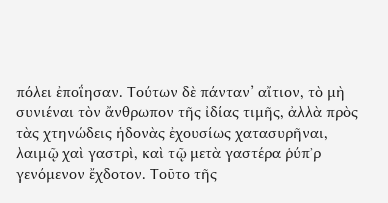πόλει ἐποΐησαν. Τούτων δὲ πάνταν’ αἴτιον, τὸ μὴ συνιέναι τὸν ἄνθρωπον τῆς ἰδίας τιμῆς, ἀλλὰ πρὸς τὰς χτηνώδεις ἡδονὰς ἐχουσίως χατασυρῆναι, λαιμῷ χαὶ γαστρὶ, καὶ τῷ μετὰ γαστέρα ῥύπ᾽ρ γενόμενον ἔχδοτον. Τοῦτο τῆς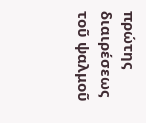πρώτης διαιρέσεως τοῦ ψαλμοῦ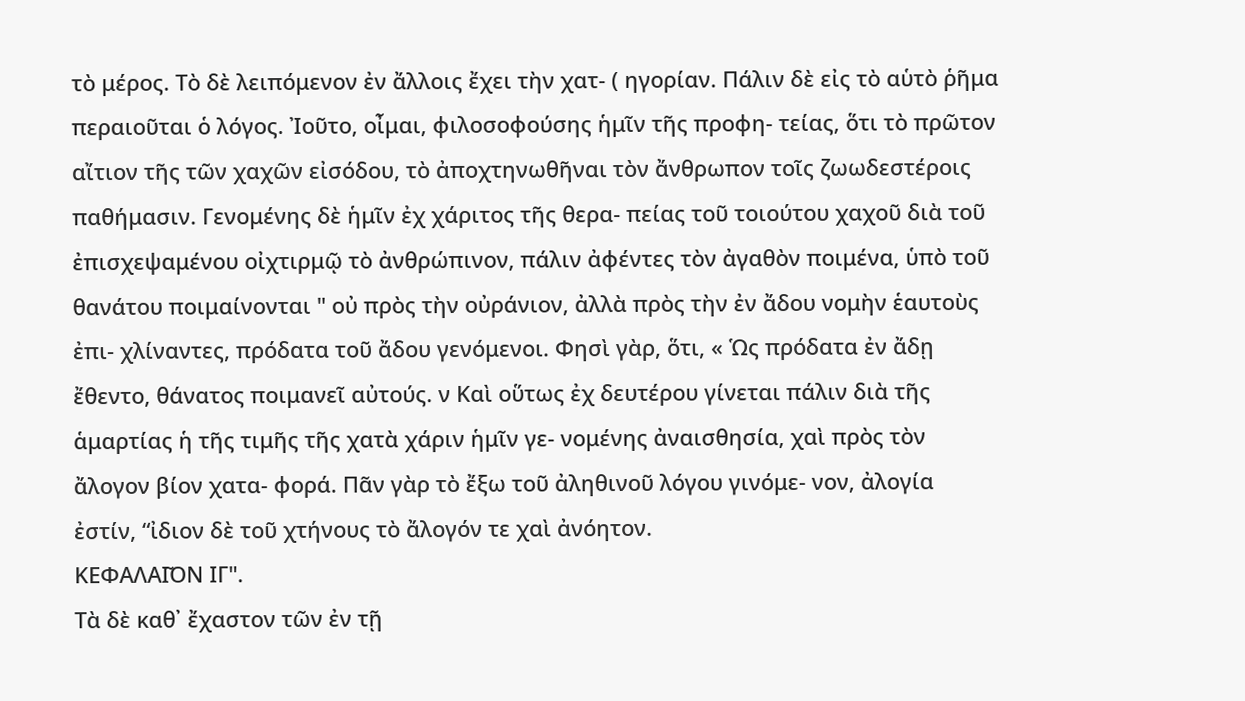τὸ μέρος. Τὸ δὲ λειπόμενον ἐν ἄλλοις ἔχει τὴν χατ- ( ηγορίαν. Πάλιν δὲ εἰς τὸ αὑτὸ ῥῆμα περαιοῦται ὁ λόγος. Ἰοῦτο, οἶμαι, φιλοσοφούσης ἡμῖν τῆς προφη- τείας, ὅτι τὸ πρῶτον αἴτιον τῆς τῶν χαχῶν εἰσόδου, τὸ ἀποχτηνωθῆναι τὸν ἄνθρωπον τοῖς ζωωδεστέροις παθήμασιν. Γενομένης δὲ ἡμῖν ἐχ χάριτος τῆς θερα- πείας τοῦ τοιούτου χαχοῦ διὰ τοῦ ἐπισχεψαμένου οἰχτιρμῷ τὸ ἀνθρώπινον, πάλιν ἀφέντες τὸν ἀγαθὸν ποιμένα, ὑπὸ τοῦ θανάτου ποιμαίνονται " οὐ πρὸς τὴν οὐράνιον, ἀλλὰ πρὸς τὴν ἐν ἄδου νομὴν ἑαυτοὺς ἐπι- χλίναντες, πρόδατα τοῦ ἄδου γενόμενοι. Φησὶ γὰρ, ὅτι, « Ὡς πρόδατα ἐν ἄδῃ ἔθεντο, θάνατος ποιμανεῖ αὐτούς. ν Καὶ οὕτως ἐχ δευτέρου γίνεται πάλιν διὰ τῆς ἁμαρτίας ἡ τῆς τιμῆς τῆς χατὰ χάριν ἡμῖν γε- νομένης ἀναισθησία, χαὶ πρὸς τὸν ἄλογον βίον χατα- φορά. Πᾶν γὰρ τὸ ἔξω τοῦ ἀληθινοῦ λόγου γινόμε- νον, ἀλογία ἐστίν, “ἰδιον δὲ τοῦ χτήνους τὸ ἄλογόν τε χαὶ ἀνόητον.
ΚΕΦΑΛΑΙ͂ΟΝ ΙΓ".
Τὰ δὲ καθ᾽ ἔχαστον τῶν ἐν τῇ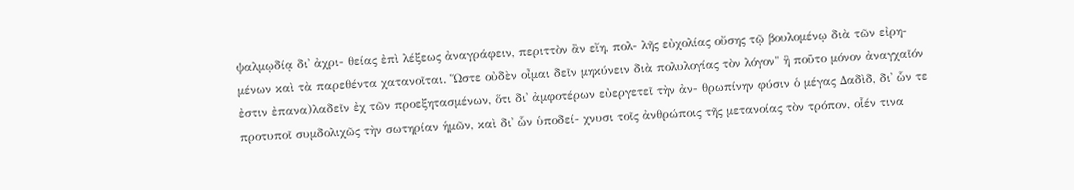ψαλμῳδίᾳ δι᾽ ἀχρι- θείας ἐπὶ λέξεως ἀναγράφειν, περιττὸν ἂν εἴη, πολ- λῆς εὐχολίας οὔσης τῷ βουλομένῳ διὰ τῶν εἰρη- μένων καὶ τὰ παρεθέντα χατανοῖται. Ὥστε οὐδὲν οἶμαι δεῖν μηκύνειν διὰ πολυλογίας τὸν λόγον" ἣ ποῦτο μόνον ἀναγχαῖόν ἐστιν ἐπανα)λαδεῖν ἐχ τῶν προεξητασμένων, ὅτι δι᾽ ἀμφοτέρων εὐεργετεῖ τὴν ἀν- θρωπίνην φύσιν ὁ μέγας Δαδὶδ, δι᾽ ὧν τε προτυποῖ συμδολιχῶς τὴν σωτηρίαν ἡμῶν, καὶ δι᾽ ὧν ὑποδεί- χνυσι τοῖς ἀνθρώποις τῆς μετανοίας τὸν τρόπον, οἷέν τινα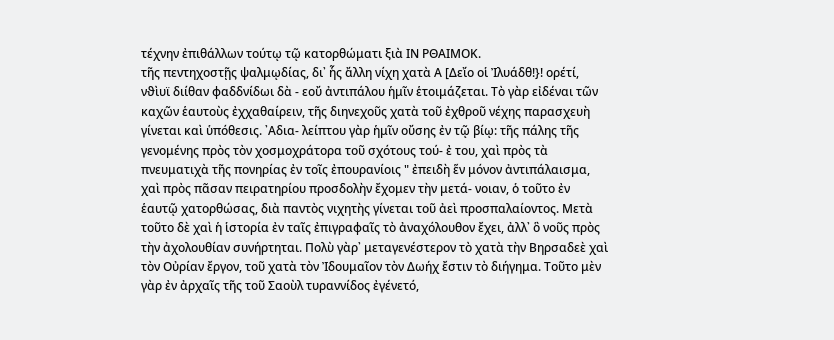τέχνην ἐπιθάλλων τούτῳ τῷ κατορθώματι ξιὰ ΙΝ ΡΘΑΙΜΟΚ.
τῆς πεντηχοστῇς ψαλμῳδίας, δι᾿ ἧς ἄλλη νίχη χατὰ Α [Δεἴο οἱ Ἰλυάδθ!}! ορέτί, νϑὶυϊ διίθαν φαδδνίδωι δὰ - εοὔ ἀντιπάλου ἡμῖν ἑτοιμάζεται. Τὸ γὰρ εἰδέναι τῶν καχῶν ἑαυτοὺς ἐχχαθαίρειν, τῆς διηνεχοῦς χατὰ τοῦ ἐχθροῦ νέχης παρασχευὴ γίνεται καὶ ὑπόθεσις. ᾿Αδια- λείπτου γὰρ ἡμῖν οὔσης ἐν τῷ βίῳ: τῆς πάλης τῆς γενομένης πρὸς τὸν χοσμοχράτορα τοῦ σχότους τού- ἐ του, χαὶ πρὸς τὰ πνευματιχὰ τῆς πονηρίας ἐν τοῖς ἐπουρανίοις " ἐπειδὴ ἕν μόνον ἀντιπάλαισμα, χαὶ πρὸς πᾶσαν πειρατηρίου προσδολὴν ἔχομεν τὴν μετά- νοιαν, ὁ τοῦτο ἐν ἑαυτῷ χατορθώσας, διὰ παντὸς νιχητὴς γίνεται τοῦ ἀεὶ προσπαλαίοντος. Μετὰ τοῦτο δὲ χαὶ ἡ ἱστορία ἐν ταῖς ἐπιγραφαῖς τὸ ἀναχόλουθον ἔχει, ἀλλ᾽ ὃ νοῦς πρὸς τὴν ἀχολουθίαν συνήρτηται. Πολὺ γὰρ᾽ μεταγενέστερον τὸ χατὰ τὴν Βηρσαδεὲ χαὶ τὸν Οὐρίαν ἔργον, τοῦ χατὰ τὸν Ἰδουμαῖον τὸν Δωήχ ἔστιν τὸ διήγημα. Τοῦτο μὲν γὰρ ἐν ἀρχαῖς τῆς τοῦ Σαοὺλ τυραννίδος ἐγένετό,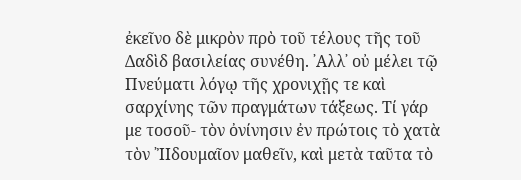ἐκεῖνο δὲ μικρὸν πρὸ τοῦ τέλους τῆς τοῦ Δαδὶδ βασιλείας συνέθη. ᾿Αλλ᾽ οὐ μέλει τῷ Πνεύματι λόγῳ τῆς χρονιχῇς τε καὶ σαρχίνης τῶν πραγμάτων τάξεως. Τί γάρ με τοσοῦ- τὸν ὀνίνησιν ἐν πρώτοις τὸ χατὰ τὸν ᾿ἸΙδουμαῖον μαθεῖν, καὶ μετὰ ταῦτα τὸ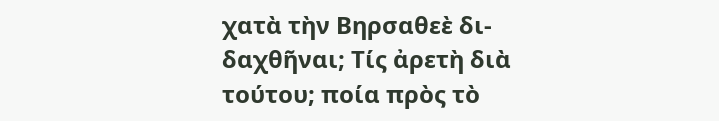χατὰ τὴν Βηρσαθεὲ δι- δαχθῆναι; Τίς ἀρετὴ διὰ τούτου; ποία πρὸς τὸ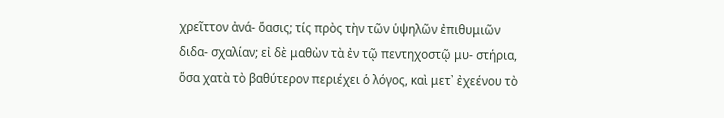χρεῖττον ἀνά- ὅασις; τίς πρὸς τὴν τῶν ὑψηλῶν ἐπιθυμιῶν διδα- σχαλίαν; εἰ δὲ μαθὼν τὰ ἐν τῷ πεντηχοστῷ μυ- στήρια, ὅσα χατὰ τὸ βαθύτερον περιέχει ὁ λόγος, καὶ μετ᾽ ἐχεένου τὸ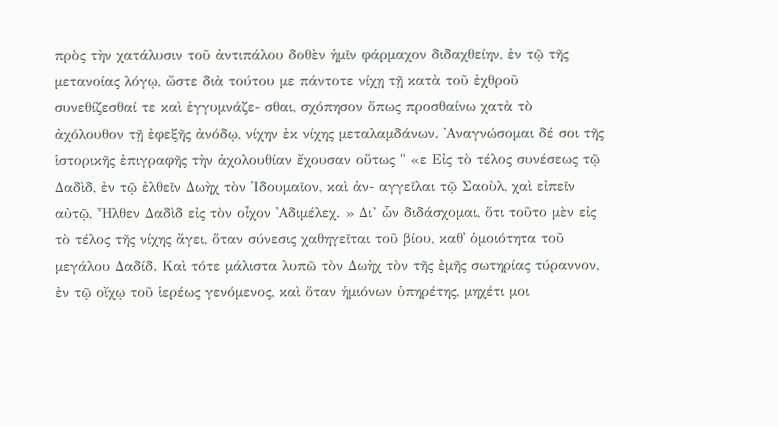πρὸς τὴν χατάλυσιν τοῦ ἀντιπάλου δοθὲν ἡμῖν φάρμαχον διδαχθείην, ἐν τῷ τῆς μετανοίας λόγῳ, ὥστε διὰ τούτου με πάντοτε νίχῃ τῇ κατὰ τοῦ ἐχθροῦ συνεθίζεσθαί τε καὶ ἐγγυμνάζε- σθαι, σχόπησον ὅπως προσθαίνω χατὰ τὸ ἀχόλουθον τῇ ἐφεξῆς ἀνόδῳ, νίχην ἐκ νίχης μεταλαμδάνων. ᾿Αναγνώσομαι δέ σοι τῆς ἱστορικῆς ἐπιγραφῆς τὴν ἀχολουθίαν ἔχουσαν οὕτως " «ε Εἰς τὸ τέλος συνέσεως τῷ Δαδὶδ, ἐν τῷ ἐλθεῖν Δωὴχ τὸν Ἰδουμαῖον, καὶ ἀν- αγγεῖλαι τῷ Σαοὺλ, χαὶ εἰπεῖν αὐτῷ, Ἦλθεν Δαδὶδ εἰς τὸν οἶχον ᾿Αδιμέλεχ. » Δι’ ὧν διδάσχομαι, ὅτι τοῦτο μὲν εἰς τὸ τέλος τῆς νίχης ἄγει, ὅταν σύνεσις χαθηγεῖται τοῦ βίου, καθ᾽ ὁμοιότητα τοῦ μεγάλου Δαδίδ. Καὶ τότε μάλιστα λυπῶ τὸν Δωὴχ τὸν τῆς ἐμῆς σωτηρίας τύραννον, ἐν τῷ οἴχῳ τοῦ ἱερέως γενόμενος, καὶ ὅταν ἡμιόνων ὑπηρέτης, μηχέτι μοι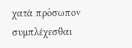χατὰ πρόσωπον συμπλέχεσθαι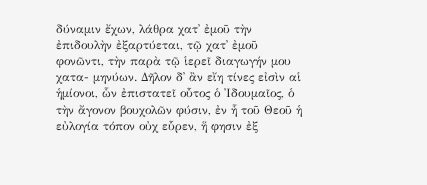δύναμιν ἔχων, λάθρα χατ᾽ ἐμοῦ τὴν ἐπιδουλὴν ἐξαρτύεται, τῷ χατ᾽ ἐμοῦ φονῶντι, τὴν παρὰ τῷ ἱερεῖ διαγωγήν μου χατα- μηνύων. Δῆλον δ᾽ ἂν εἴη τίνες εἰσὶν αἱ ἡμίονοι, ὧν ἐπιστατεῖ οὗτος ὁ Ἰδουμαῖος, ὁ τὴν ἄγονον βουχολῶν φύσιν, ἐν ἧ τοῦ Θεοῦ ἡ εὐλογία τόπον οὐχ εὗρεν, ἥ φησιν ἐξ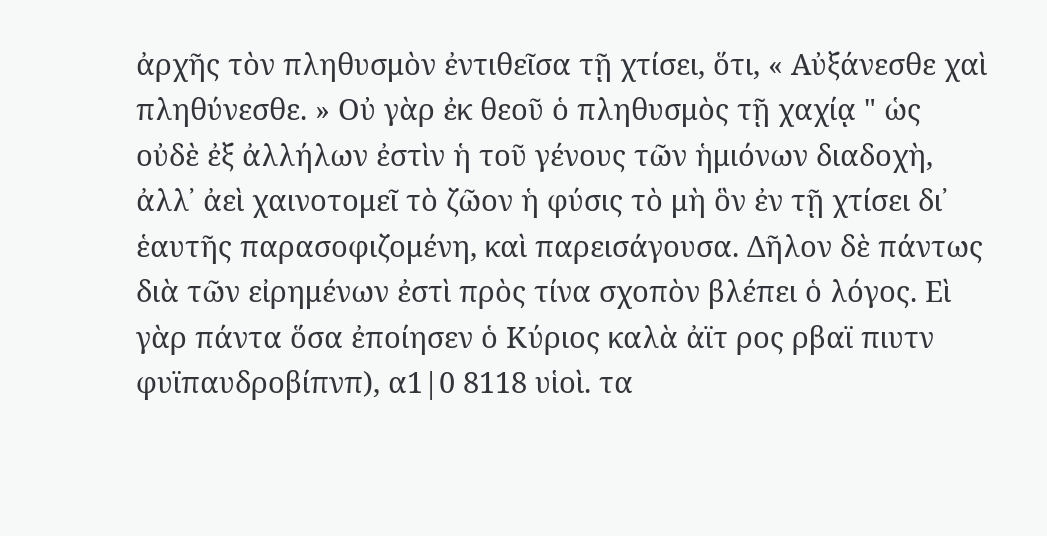ἀρχῆς τὸν πληθυσμὸν ἐντιθεῖσα τῇ χτίσει, ὅτι, « Αὐξάνεσθε χαὶ πληθύνεσθε. » Οὐ γὰρ ἐκ θεοῦ ὁ πληθυσμὸς τῇ χαχίᾳ " ὡς οὐδὲ ἐξ ἀλλήλων ἐστὶν ἡ τοῦ γένους τῶν ἡμιόνων διαδοχὴ, ἀλλ᾽ ἀεὶ χαινοτομεῖ τὸ ζῶον ἡ φύσις τὸ μὴ ὃν ἐν τῇ χτίσει δι᾽ ἑαυτῆς παρασοφιζομένη, καὶ παρεισάγουσα. Δῆλον δὲ πάντως διὰ τῶν εἰρημένων ἐστὶ πρὸς τίνα σχοπὸν βλέπει ὁ λόγος. Εὶ γὰρ πάντα ὅσα ἐποίησεν ὁ Κύριος καλὰ ἀϊτ ρος ρβαϊ πιυτν φυϊπαυδροβίπνπ), α1|0 8118 υἱοὶ. τα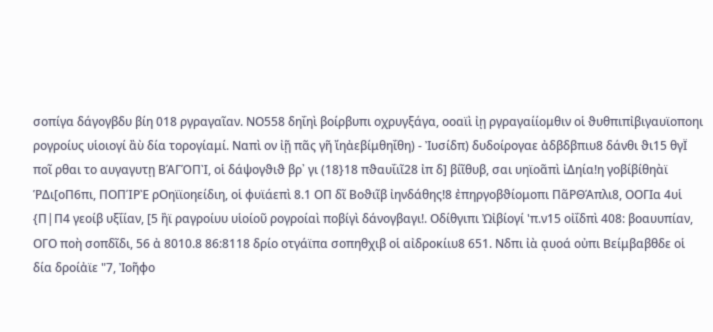σοπίγα δάγογβδυ βίη 018 ργραγαῖαν. ΝΟ558 δηΐηὶ βοίρβυπι οχρυγξάγα, οοαϊὶ ἰῃ ργραγαίίομθιν οἱ ϑυθπιπἰβιγαυϊοποηι ρογροίυς υἱοιογί ἂὺ δία τορογίαμί. Ναπὶ ον ἰῇ πᾶς γῆ ἴηἀεβίμθηΐθη) - Ἰυσίδπ) δυδοίρογαε ἀδβδβπιυ8 δάνθι ϑι15 θγΪ ποῖ ρθαι το αυγαγυτῃ ΒΆΓΌΠῚ, οἱ δάψογϑιϑ βρ᾽ γι (18}18 πϑαυΐιῖ28 ἰπ δ] βίῖθυβ, σαι υηϊοᾶπὶ ἰΔηία!η γοβίβίθηὰϊ ῬΔι[οΠ6πι, ΠΟΠΊΡῈ ρΟηϊϊοηείδιη, οἱ φυϊάεπὶ 8.1 ΟΠ δῖ Βοϑιῖβ ἰηνδάθης!8 ἐπηργοβϑίομοπι ΠᾶΡΘΆπλι8, ΟΟΓΙα 4υἱ {Π|Π4 γεοίβ υξΐίαν, [5 ἢϊ ραγροίυυ υἱοίοῦ ρογροίαὶ ποβίγὶ δάνογβαγι!. Οδίθγιπι Ὠἰβίογί 'π.ν15 οἰΐδπὶ 408: βοαυυπίαν, ΟΓΟ ποὴ σοπδῖδι, 56 ἀ 8010.8 86:8118 δρίο οτγάϊπα σοπηθχιβ οἱ αἰδροκίιυ8 651. Νδπι ἰὰ ᾳυοά οὐπι Βείμβαβθδε οἱ δία δροίἀϊε "7, Ἰοῆφο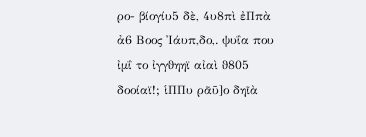ρο- βίογίυ5 δὲ, 4υ8πὶ ἐΠπὰ ἀ6 Βοος Ἰάυπ,δο,. ψυΐα που ἰμΐ το ἰγγϑηηϊ αἰαὶ ϑ805 δοοίαϊ!; ἱΠΠυ ρᾶῦ]ο δηῖὰ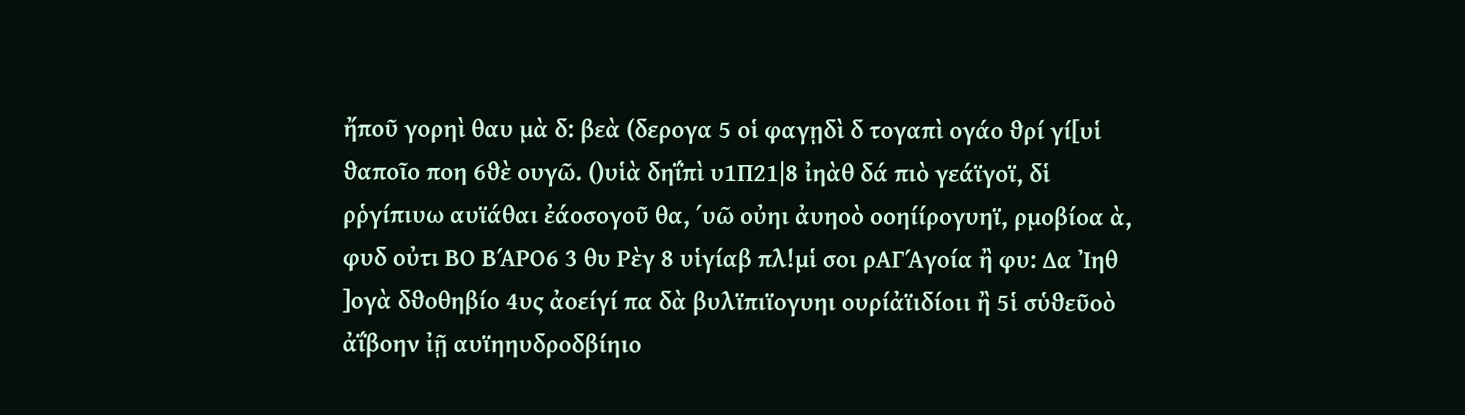ἤποῦ γορηὶ θαυ μὰ δ: βεὰ (δερογα 5 οἱ φαγῃδὶ δ τογαπὶ ογάο ϑρί γί[υἱ ϑαποῖο ποη 6ϑὲ ουγῶ. ()υἱὰ δηΐπὶ υ1Π21|8 ἰηὰθ δά πιὸ γεάϊγοϊ, δἱ ρῥγίπιυω αυϊάθαι ἐάοσογοῦ θα, ΄υῶ οὐηι ἀυηοὸ οοηίίρογυηϊ, ρμοβίοα ὰ, φυδ οὐτι ΒΟ ΒΆΡΟ6 3 θυ Ρὲγ 8 υἱγίαβ πλ!μἱ σοι ρΑΓΆγοία ἢ φυ: Δα Ἰηθ ]ογὰ δϑοθηβίο 4υς ἀοείγί πα δὰ βυλϊπιϊογυηι ουρίἀϊιδίοιι ἢ 5ἱ σὑϑεῦοὸ ἀΐβοην ἰῇ αυϊηηυδροδβίηιο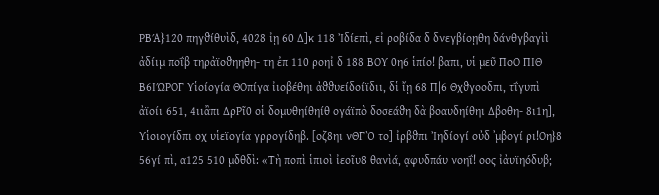ΡΒΆ}120 πηγϑίθυὶδ, 4028 ἰῃ 60 Δ]κ 118 Ἰδίεπὶ, εἰ ροβίδα δ δνεγβίοῃθη δάνθγβαγὶὶ ἀδίιμ ποΐβ τηρἀϊοϑηηθη- τη ἐπ 110 ροηἰ δ 188 ΒΟΥ 0η6 ἱπίο! βαπι, υἱ μεῦ ΠοΟ ΠΙΘ Β6ΙΏΡΟΓ Υἱοίογία ΘΟπίγα ἰιοβέθηι ἀϑϑυείδοίϊδιι, δἱ ἴῃ 68 Π|6 Θχϑγοοδπι, τΐγυπὶ ἀϊοίι 651, 4ιιἂπι ΔρΡῖ0 οἱ δομυθηίθηίθ ογάϊπὸ δοσεάϑη δὰ βοαυδηίθηι Δβοθη- 8ι1η], Υἱοιογίδπι οχ υἱεϊογία γρρογίδηβ. [οζ8ηι νΘΓῸ το] ἰρβϑπι Ἰηδίογί οὐδ ᾿μβογί ρι!Οη}8 56γί πὶ, α125 510 μδθδὶ: «Τὴ ποπὶ ἱπιοὶ ἰεοῖυ8 θανὶά, ᾳφυδπάυ νοηΐ! οος ἰἀυϊηόδυβ;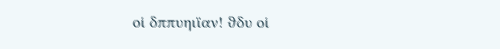οἱ δππυηιϊαν! ϑδυ οἱ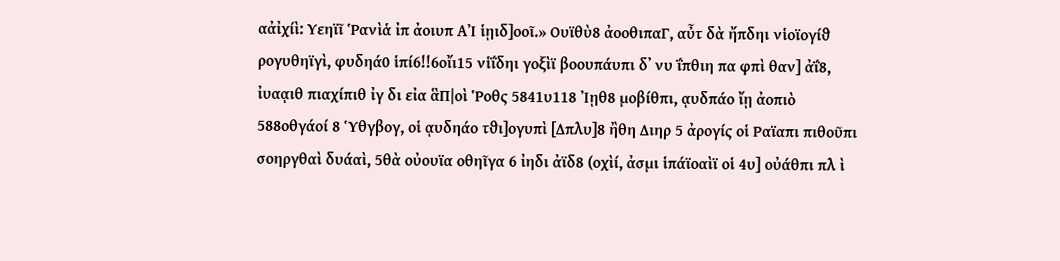αἀἰχίὶ: Υεηϊῖ Ῥανὶἁ ἰπ ἀοιυπ ΑἸ ἱῃιδ]οοῖ.» Ουϊθὺ8 ἀοοθιπαΓ, αὖτ δὰ ἤπδηι νἱοϊογίϑ ρογυθηϊγὶ, φυδηά0 ἱπί6!!6οἴι15 νἱΐδηι γοξὶϊ βοουπάυπι δ᾽ νυ ΐπθιη πα φπὶ θαν] ἀΐ8, ἰυαᾳιθ πιαχίπιθ ἰγ δι εἰα ἃΠ|οὶ Ῥοθς 5841υ118 Ἰῃθ8 μοβίθπι, ᾳυδπάο ἴῃ ἀοπιὸ 588οθγάοί 8 Ὑθγβογ, οἱ ᾳυδηάο τϑι]ογυπὶ [Δπλυ]8 ἢθη Διηρ 5 ἀρογίς οἱ Ραϊαπι πιθοῦπι σοηργθαὶ δυάαὶ, 5θὰ οὐουϊα οθηῖγα 6 ἰηδι ἀϊδ8 (οχὶί, ἀσμι ἱπάϊοαὶϊ οἱ 4υ] οὐάθπι πλ ὶ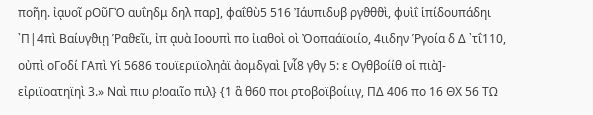ποῆη. ἰᾳυοῖ ρΟῦΓῸ αυΐηδμ δηλ παρ], φαΐθὺ5 516 Ἰάυπιδυβ ργϑθϑὶ, φυὶΐ ἱπίδουπάδηι ᾿Π|4πὶ Βαίυγϑιῃ Ῥαϑεῖι, ἰπ ᾳυὰ Ιοουπὶ πο ἰιαθοὶ οὶ Ὀοπαάϊοιίο, 4ιιδην Ῥγοία δ Δ ᾿τΐ110, οὐπὶ οΓοδί ΓΑπὶ Υἱ 5686 τουϊεριϊοληἀϊ ἀομδγαὶ [νἷ8 γθγ 5: ε Ογθβοίίθ οἱ πιὰ]- εἰριϊοατηϊηὶ 3.» Ναὶ πιυ ρ!οαιῖο πιλ} {1 ἃ θ60 ποι ρτοβοϊβοίιιγ, ΠΔ 406 πο 16 ΘΧ 56 ΤΩ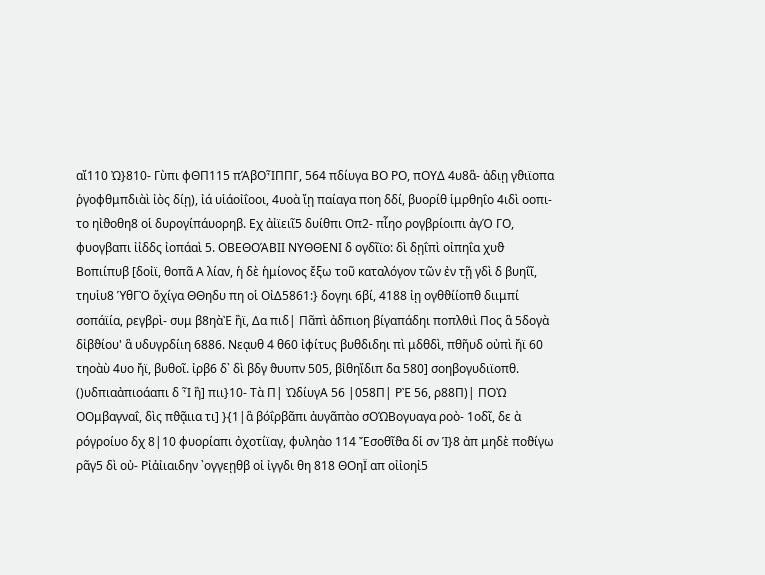αἴ110 Ὠ}810- Γὺπι φΘΠ115 πΆβΟἾΠΠΓ, 564 πδίυγα ΒΟ ΡΟ, πΟΥΔ 4υ8ἃ- ἀδιῃ γϑιϊοπα ῥγοφθμπδιὰὶ ἰὸς δίῃ), ἰά υἱάοἰΐοοι, 4υοὰ ἴῃ παίαγα ποη δδί, βυορίθ ἱμρθηΐο 4ιδὶ οοπι- το ηἰϑοθη8 οἱ δυρογίπάυορηβ. Εχ ἀἰϊειῖ5 δυίθπι Οπ2- πἷηο ρογβρίοιπι ἀγΌ ΓΟ, φυογβαπι ἰἰδδς ἰοπάαὶ 5. ΟΒΕΘΟΆΒΙΙ ΝΥΘΘΕΝΙ δ ογδῖϊο: δὶ δῃΐπὶ οἰπηΐα χυϑ Βοπιίπυβ [δοἰϊ, θοπᾶ Α λίαν, ἡ δὲ ἡμίονος ἔξω τοῦ καταλόγον τῶν ἐν τῇ γδὶ δ βυηΐῖ, τηυἱυ8 ὙθΓῸ ὄχίγα ΘΘηδυ πη οἱ ΟἰΔ5861:} δογηι 6βί, 4188 ἰῃ ογθϑίίοπθ διιμπί σοπάϊία, ρεγβρὶ- συμ β8ηὰῈ ἢϊ, Δα πιδ| Πᾶπὶ ἀδπιοη βίγαπάδηι ποπλθιὶ Πος ἃ 5δογὰ δἰβϑίου' ἃ υδυγρδίιη 6886. Νεᾳυθ 4 θ60 ἰφίτυς βυθδιδηι πὶ μδθδὶ, πθῆυδ οὐπὶ ἤϊ 60 τηοὰὺ 4υο ἤϊ, βυθοῖ. ἰρβ6 δ᾽ δὶ βδγ ϑυυπν 505, βἰθηἴδιπ δα 580] σοηβογυδιϊοπθ. ()υδπιαἀπιοάαπι δ Ἶ ἢ] πιι}10- Τὰ Π| ὨδίυγΑ 56 |058Π| ΡῈ 56, ρ88Π)| ΠΟῺ ΟΟμβαγναΐ, δὶς πϑᾷιια τι] }{1|ἃ βόΐρβᾶπι ἀυγᾶπὰο σΟΏΒογυαγα ροὸ- 1οδῖ, δε ὰ ρόγροίυο δχ 8|10 φυορίαπι ὀχοτίϊαγ, φυληὰο 114 Ἔσοθῖϑα δἱ σν Ἱ}8 ἀπ μηδὲ ποϑίγω ρᾶγ5 δὶ οὐ- Ρἰἀἰιαιδην ᾿ογγεῃθβ οἰ ἰγγδι θη 818 ΘΟηΪ απ οἰἰοηἰ5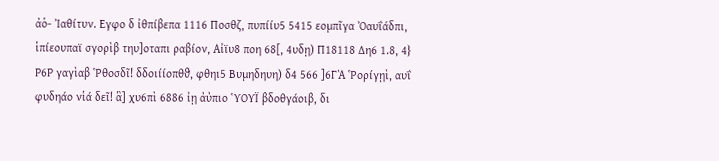ἀὁ- Ἰαθίτυν. Εγφο δ ἰθπίβεπα 1116 Ποσθζ, πυπίίυ5 5415 εομπῖγα Ὀαυΐάδπι, ἱπίεουπαϊ σγορὶβ τηυ]οταπι ραβίον, Αἰϊυ8 ποη 68[, 4υδῃ) Π18118 Δη6 1.8, 4} Ρ6Ρ γαγὶαβ Ῥθοσδῖ! δδοιίίοπθϑ, φθηι5 Βυμηδηυη) δ4 566 ]6ΓᾺ Ῥορίγῃὶ, αυΐ φυδηάο νἱά δεῖ! ἃ] χυ6πὶ 6886 ἰῃ ἀὐπιο ὙΟΥΪ βδοθγάοιβ, δι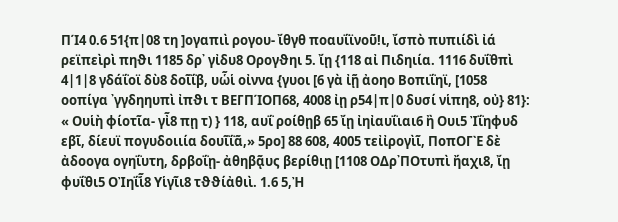ΠΊ4 0.6 51{π|08 τη ]ογαπιὶ ρογου- ἴθγθ ποαυΐϊνοῦ!ι, ἴσπὸ πυπιίδὶ ἰά ρεϊπεὶρὶ πηϑι 1185 δρ᾽ γἰδυ8 Ορογϑηι 5. ἴῃ {118 αἰ Πιδηιία. 1116 δυΐθπὶ 4|1|8 γδάΐοϊ δὺ8 δοῖΐβ, υὧἱ οἰννα {γυοι [6 γὰ ἰῇ ἀοηο Βοπιΐηϊ, [1058 οοπίγα ᾿γγδηηυπὶ ἰπϑι τ ΒΕΓΠΊΟΠ68, 4008 ἰῃ ρ54|π|0 δυσί νἱπη8, οὐ} 81}: « Ουἱὴ φίοτῖα- γἶ8 πῃ τ) } 118, αυΐ ροίθῃβ 65 ἴῃ ἰηἰαυΐιαι6 ἢ Ουι5 Ἰΐηφυδ εβῖ, δίευϊ πογυδοιιία δουῖΐᾶ,» 5ρο] 88 608, 4005 τεἰἰρογὶῖ, ΠοπΟΓῈ δὲ ἀδοογα ογηΐυτη, δρβοΐῃ- ἀθηβᾷυς βερίθιῃ [1108 ΟΔρ᾿ΠΟτυπὶ ἤαχι8, ἴῃ φυΐθι5 ΟἸηΐἷ8 Υἱγῖι8 τϑϑίἀθιὶ. 1.6 5,Ἠ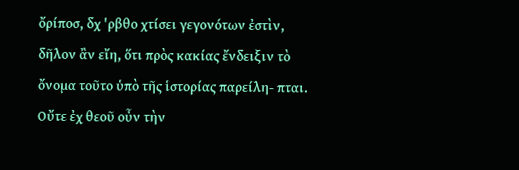ὄρίποσ, δχ 'ρβθο χτίσει γεγονότων ἐστὶν, δῆλον ἂν εἴη, ὅτι πρὸς κακίας ἔνδειξιν τὸ ὄνομα τοῦτο ὑπὸ τῆς ἱστορίας παρείλη- πται. Οὔτε ἐχ θεοῦ οὖν τὴν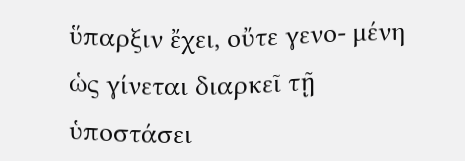ὕπαρξιν ἔχει, οὔτε γενο- μένη ὡς γίνεται διαρκεῖ τῇ ὑποστάσει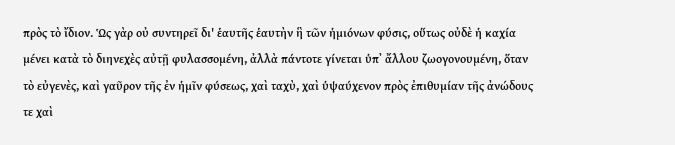πρὸς τὸ ἴδιον. Ὡς γὰρ οὐ συντηρεῖ δι' ἑαυτῆς ἑαυτὴν ἣ τῶν ἡμιόνων φύσις, οὕτως οὐδὲ ἡ καχία μένει κατὰ τὸ διηνεχὲς αὐτῇ φυλασσομένη, ἀλλὰ πάντοτε γίνεται ὑπ᾽ ἄλλου ζωογονουμένη, ὅταν τὸ εὐγενὲς, καὶ γαῦρον τῆς ἐν ἡμῖν φύσεως, χαὶ ταχὺ, χαὶ ὑψαύχενον πρὸς ἐπιθυμίαν τῆς ἀνώδους τε χαὶ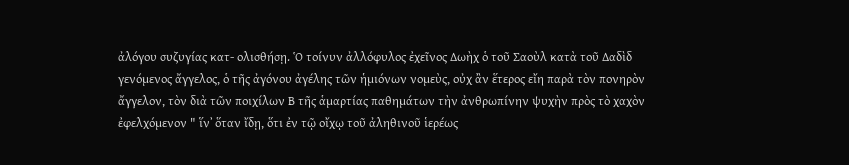ἀλόγου συζυγίας κατ- ολισθήσῃ. Ὁ τοίνυν ἀλλόφυλος ἐχεῖνος Δωὴχ ὁ τοῦ Σαοὺλ κατὰ τοῦ Δαδὶδ γενόμενος ἄγγελος, ὁ τῆς ἀγόνου ἀγέλης τῶν ἡμιόνων νομεὺς, οὐχ ἂν ἕτερος εἴη παρὰ τὸν πονηρὸν ἄγγελον, τὸν διὰ τῶν ποιχίλων Β τῆς ἁμαρτίας παθημάτων τὴν ἀνθρωπίνην ψυχὴν πρὸς τὸ χαχὸν ἐφελχόμενον " ἵν᾽ ὅταν ἴδῃ, ὅτι ἐν τῷ οἴχῳ τοῦ ἀληθινοῦ ἱερέως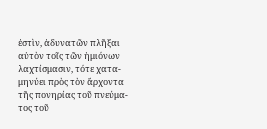ἐστὶν, ἀδυνατῶν πλῆξαι αὐτὸν τοῖς τῶν ἡμιόνων λαχτίσμασιν, τότε χατα- μηνύει πρὸς τὸν ἄρχοντα τῆς πονηρίας τοῦ πνεύμα- τος τοῦ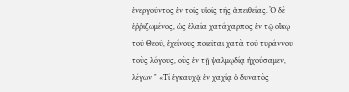ἐνεργοῦντος ἐν τοῖς υἱοῖς τῆς ἀπειθείας. Ὁ δὲ ἐῤῥιζωμένος, ὡς ἐλαία χατάχαρπος ἐν τῷ οἴκῳ τοῦ Θεοῦ, ἐχείνους ποιεῖται χατὰ τοῦ τυράννου τοὺς λόγους, οὺς ἐν τῇ ψαλμῳδίᾳ ἠχούσαμεν, λέγων " «Τί ἐγκαυχᾷ ἐν χαχίᾳ ὁ δυνατὸς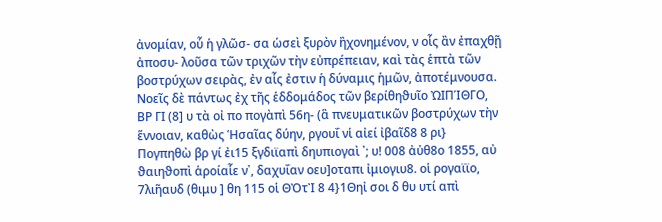ἀνομίαν, οὗ ἡ γλῶσ- σα ὡσεὶ ξυρὸν ἢχονημένον, ν οἷς ἂν ἐπαχθῇ ἀποσυ- λοῦσα τῶν τριχῶν τὴν εὐπρέπειαν, καὶ τὰς ἑπτὰ τῶν βοστρύχων σειρὰς, ἐν αἷς ἐστιν ἡ δύναμις ἡμῶν, ἀποτέμνουσα. Νοεῖς δὲ πάντως ἐχ τῆς ἑδδομάδος τῶν βερίθηϑυῖο ὨΙΠΊΘΓΟ, ΒΡ ΓΙ (8] υ τὰ οἰ πο πογὰπὶ 56η- (ἃ πνευματικῶν βοστρύχων τὴν ἕννοιαν, καθὼς Ἡσαῖας δύην, ργουΐ νἱ αἰεί ἰβαῖδ8 8 ρι} Πογπηθὼ βρ γί ἐι15 ξγδιϊαπὶ δηυπιογαὶ ᾽; υ! 008 ἀὐθ8ο 1855, αὐ ϑαιηϑοπὶ ἁροίαἷε ν᾽, δαχυΐαν οευ]οταπι ἰμιογιυ8. οἱ ρογαϊϊο, 7λιῆαυδ (θιμυ ] θη 115 οἱ ΘὈτῚ 8 4}1Θηἰ σοι δ θυ υτί απὶ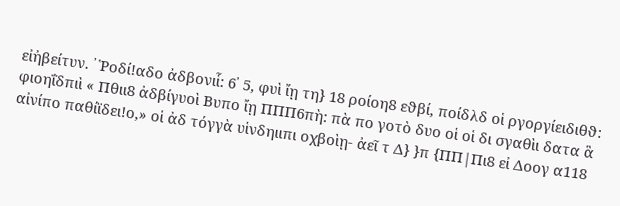εἰἠβείτυν. ᾿ Ῥοδί!αδο ἀδβονιἷ: 6᾽ 5, φυὶ ἴῃ τη} 18 ροίοη8 εϑβί, ποίδλδ οἱ ργοργίειδιθϑ: φιοηΐδπιὶ « Πθιι8 ἀδβίγυοὶ Βυπο ἴῃ ΠΠΠ6πὴ: πὰ πο γοτὸ δυο οἱ οἱ δι σγαθὶι δατα ἃ αἰνίπο παθίϊδει!ο,» οἱ ἀδ τόγγὰ υἱνδηιιπι οχβοὶῃ- ἀεῖ τ Δ} }π {ΠΠ|Πι8 εἰ Δοογ α118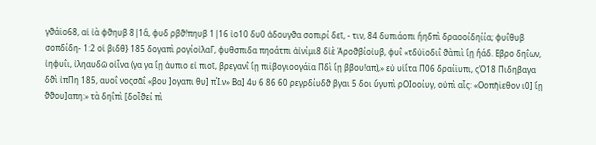γϑάϊο68, αἱ ἰὰ φϑηυβ 8|1ἃ, φυδ ρβϑ!πηυβ 1|16 ἰο10 δυ0 ἀδουγϑα σοπιρί δεῖ, - τιν, 84 δυπιάοπι ἤηδπὶ δραοοίδηίία; φυΐθυβ σοπδίδη- 1:2 οἱ βιδθ} 185 δογαπὶ ρογίοἰλαΓ, φυθσπιδα πηοάτπι ἀἰνίμι8 δἱὲ Ἀροϑβίοἰυβ, φυΐ «τδὐϊοδιΐ ϑὰπιὶ ἴῃ ἤάδ. Εβρο δηΐων, ἰηφυΐι, ἰληαυδῶ οἰἶνα (γα γα ἴῃ ἀυπιο εἰ πιοῖ, βρεγανΐ ἴῃ πιϊβογιοογάϊα Πδὶ ἴῃ ββου!απ),» εὐ υἱἵτα Π06 δραίϊυπι, ςὉ18 Πιδηβαγα δϑὶ ἰπΠη 185, αυοΐ νοςσᾶΐ «βου ]ογαπι θυ] πΊ.ν» Βα] 4υ 6 86 60 ρεγρδίυδϑ βγαι 5 δοι ὕγυπὶ ρΟΙοοίυγ, οὐπὶ αἷς: «Οοπῆϊεθον ι0] ἴῃ ϑϑου]απη:» τὰ δηΐπὶ [δοἶϑεί πὶ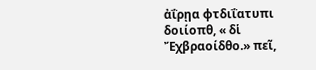ἀΐρῃα φτδιΐατυπι δοιίοπθ, « δἱ Ἔχβραοίδθο.» πεῖ,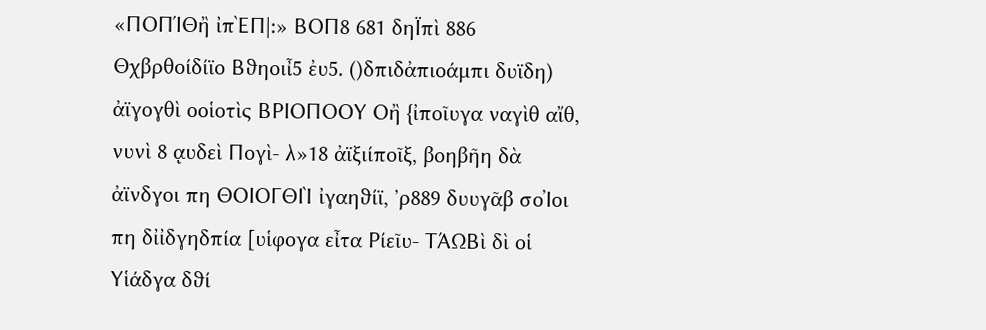«ΠΟΠΊΘἢ ἰπῈΠ|:» ΒΟΠ8 681 δηΪπὶ 886 Θχβρθοίδίϊο Βϑηοιἶ5 ἐυ5. ()δπιδἀπιοάμπι δυϊδη) ἀϊγογθὶ οοἱοτὶς ΒΡΙΟΠΟΟΥ Οἢ {ἰποῖυγα ναγὶθ αἴθ, νυνὶ 8 ᾳυδεὶ Πογὶ- λ»18 ἀϊξιίποῖξ, βοηβῆη δὰ ἀϊνδγοι πη ΘΟΙΟΓΘΙῚ ἰγαηϑίϊ, ᾽ρ889 δυυγᾶβ σοἸοι πη δἰἰδγηδπία [υἱφογα εἶτα Ρίεῖυ- ΤΆΩΒὶ δὶ οἱ Υἱάδγα δϑί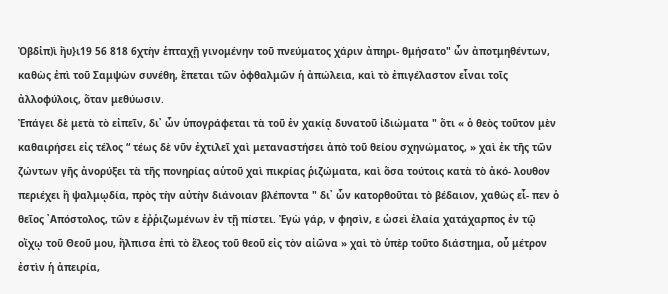Ὀβδἰπ)ὶ ἢυ}ι19 56 818 6χτὴν ἑπταχῇ γινομένην τοῦ πνεύματος χάριν ἀπηρι- θμήσατο" ὧν ἀποτμηθέντων, καθὼς ἐπὶ τοῦ Σαμψὼν συνέθη, ἕπεται τῶν ὀφθαλμῶν ἡ ἀπώλεια, καὶ τὸ ἐπιγέλαστον εἶναι τοῖς ἀλλοφύλοις, ὅταν μεθύωσιν.
Ἐπάγει δὲ μετὰ τὸ εἰπεῖν, δι᾿ ὧν ὑπογράφεται τὰ τοῦ ἐν χακίᾳ δυνατοῦ ἰδιώματα " ὅτι « ὁ θεὸς τοῦτον μὲν καθαιρήσει εἰς τέλος “ τέως δὲ νῦν ἐχτιλεῖ χαὶ μεταναστήσει ἀπὸ τοῦ θείου σχηνώματος, » χαὶ ἐκ τῆς τῶν ζώντων γῆς ἀνορύξει τὰ τῆς πονηρίας αὑτοῦ χαὶ πικρίας ῥιζώματα, καὶ ὅσα τούτοις κατὰ τὸ ἀκό- λουθον περιέχει ἣ ψαλμῳδία, πρὸς τὴν αὐτὴν διάνοιαν βλέποντα " δι᾽ ὧν κατορθοῦται τὸ βέδαιον, χαθὼς εἷ- πεν ὁ θεῖος ᾿Απόστολος, τῶν ε ἐῤῥιζωμένων ἐν τῇ πίστει. Ἐγὼ γάρ, ν φησὶν, ε ὡσεὶ ἐλαία χατάχαρπος ἐν τῷ οἴχῳ τοῦ Θεοῦ μου, ἤλπισα ἐπὶ τὸ ἕλεος τοῦ θεοῦ εἰς τὸν αἰῶνα » χαὶ τὸ ὑπὲρ τοῦτο διάστημα, οὗ μέτρον ἐστὶν ἡ ἀπειρία,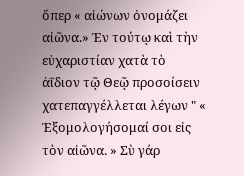ὅπερ « αἰώνων ὀνομάζει αἰῶνα.» Ἐν τούτῳ καὶ τὴν εὐχαριστίαν χατὰ τὸ ἀΐδιον τῷ Θεῷ προσοίσειν χατεπαγγέλλεται λέγων " « Ἐξομολογήσομαί σοι εἰς τὸν αἰῶνα. » Σὺ γάρ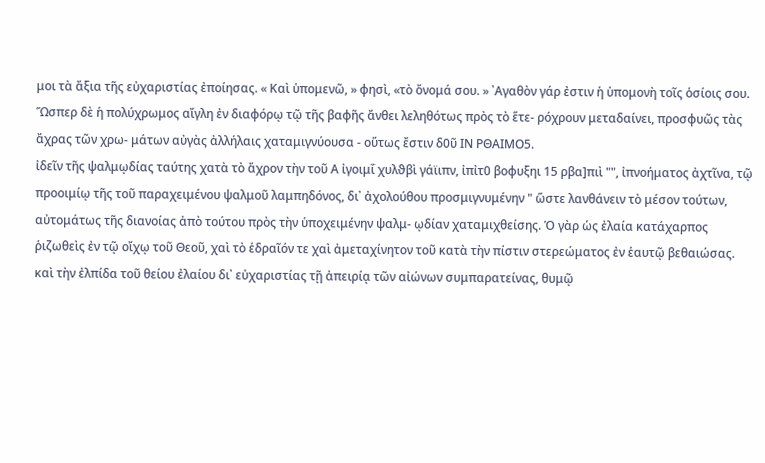μοι τὰ ἄξια τῆς εὐχαριστίας ἐποίησας. « Καὶ ὑπομενῶ, » φησὶ, «τὸ ὄνομά σου. » ᾿Αγαθὸν γάρ ἐστιν ἡ ὑπομονὴ τοῖς ὁσίοις σου. Ὥσπερ δὲ ἡ πολύχρωμος αἴγλη ἐν διαφόρῳ τῷ τῆς βαφῆς ἄνθει λεληθότως πρὸς τὸ ἕτε- ρόχρουν μεταδαίνει, προσφυῶς τὰς ἄχρας τῶν χρω- μάτων αὐγὰς ἀλλήλαις χαταμιγνύουσα - οὕτως ἔστιν δ0ῦ ΙΝ ΡΘΑΙΜΟ5.
ἰδεῖν τῆς ψαλμῳδίας ταύτης χατὰ τὸ ἄχρον τὴν τοῦ Α ἰγοιμΐ χυλϑβὶ γάϊιπν, ἰπἰτ0 βοφυξηι 15 ρβα]πιὶ "", ἰπνοήματος ἀχτῖνα, τῷ προοιμίῳ τῆς τοῦ παραχειμένου ψαλμοῦ λαμπηδόνος, δι᾽ ἀχολούθου προσμιγνυμένην " ὥστε λανθάνειν τὸ μέσον τούτων, αὐτομάτως τῆς διανοίας ἀπὸ τούτου πρὸς τὴν ὑποχειμένην ψαλμ- ῳδίαν χαταμιχθείσης. Ὁ γὰρ ὡς ἐλαία κατάχαρπος ῥιζωθεὶς ἐν τῷ οἴχῳ τοῦ Θεοῦ, χαὶ τὸ ἑδραῖόν τε χαὶ ἀμεταχίνητον τοῦ κατὰ τὴν πίστιν στερεώματος ἐν ἑαυτῷ βεθαιώσας. καὶ τὴν ἐλπίδα τοῦ θείου ἐλαίου δι᾿ εὐχαριστίας τῇ ἀπειρίᾳ τῶν αἰώνων συμπαρατείνας, θυμῷ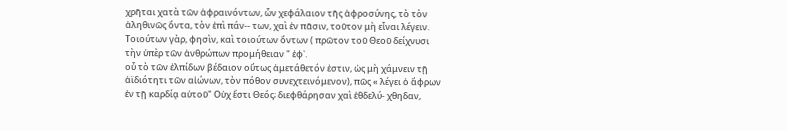χρῆται χατὰ τῶν ἀφραινόντων, ὧν χεφάλαιον τῆς ἀφροσύνης, τὸ τὸν ἀληθινῶς ὄντα, τὸν ἐπὶ πάν-- των, χαὶ ἐν πᾶσιν, τοῦτον μὴ εἶναι λέγειν. Τοιούτων γὰρ, φησὶν, καὶ τοιούτων ὄντων ( πρῶτον τοῦ Θεοῦ δείχνυσι τὴν ὑπὲρ τῶν ἀνθρώπων προμήθειαν " ἐφ᾽.
οὗ τὸ τῶν ἐλπίδων βέδαιον οὕτως ἀμετάθετόν ἐστιν, ὡς μὴ χάμνειν τῇ ἀϊδιότητι τῶν αἰώνων, τὸν πόθον συνεχτεινόμενον), πῶς « λέγει ὁ ἄφρων ἐν τῇ καρδίᾳ αὐτοῦ" Οὐχ ἔστι Θεός; διεφθάρησαν χαὶ ἑθδελύ- χθηδαν,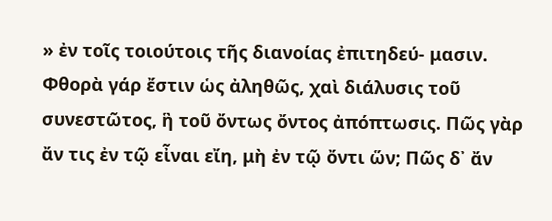» ἐν τοῖς τοιούτοις τῆς διανοίας ἐπιτηδεύ- μασιν.
Φθορὰ γάρ ἔστιν ὡς ἀληθῶς, χαὶ διάλυσις τοῦ συνεστῶτος, ἣ τοῦ ὄντως ὄντος ἀπόπτωσις. Πῶς γὰρ ἄν τις ἐν τῷ εἶναι εἴη, μὴ ἐν τῷ ὄντι ὥν; Πῶς δ᾽ ἄν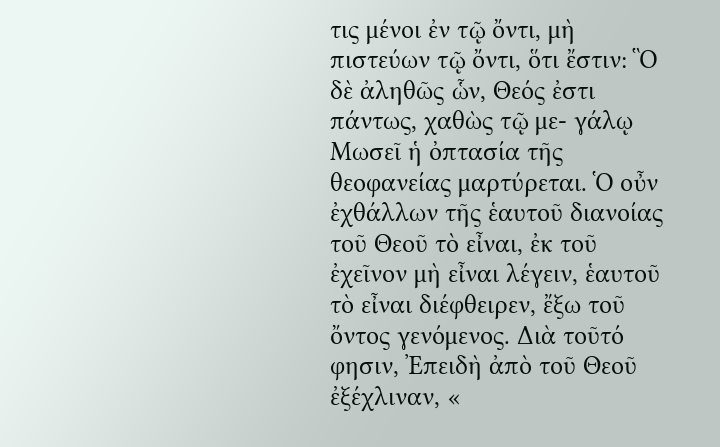τις μένοι ἐν τῷ ὄντι, μὴ πιστεύων τῷ ὄντι, ὅτι ἔστιν: Ὃ δὲ ἀληθῶς ὧν, Θεός ἐστι πάντως, χαθὼς τῷ με- γάλῳ Μωσεῖ ἡ ὀπτασία τῆς θεοφανείας μαρτύρεται. Ὁ οὖν ἐχθάλλων τῆς ἑαυτοῦ διανοίας τοῦ Θεοῦ τὸ εἶναι, ἐκ τοῦ ἐχεῖνον μὴ εἶναι λέγειν, ἑαυτοῦ τὸ εἶναι διέφθειρεν, ἔξω τοῦ ὄντος γενόμενος. Διὰ τοῦτό φησιν, Ἐπειδὴ ἀπὸ τοῦ Θεοῦ ἐξέχλιναν, «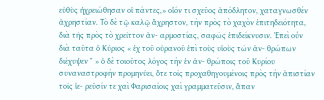εὐθὺς ἠχρειώθησαν οἱ πάντες,» οἷόν τι σχεῦος ἀπόδλητον, χαταγνωσθὲν ἀχρηστίαν. Τὸ δὲ τῷ καλῷ ἄχρηστον, τὴν πρὸς τὸ χαχὸν ἐπιτηδειότητα, διὰ τῆς πρὸς τὸ χρεῖττον ἀν- αρμοστίας, σαφῶς ἐπιδείκνυσιν. ᾿Επεὶ οὖν διὰ ταῦτα ὁ Κύριος « ἐχ τοῦ οὐρανοῦ ἐπὶ τοὺς υἱοὺς τῶν ἀν- θρώπων διέχυψεν " » ὁ δὲ τοιοῦτος λόγος τὴν ἐν ἀν- θρώποις τοῦ Κυρίου συναναστροφὴν προμηνύει, ὅτε τοῖς προχαθηγουμένοις πρὸς τὴν ἀπιστίαν τοῖς ἱε- ρεῦσίν τε χαὶ Φαρισαίοις χαὶ γραμματεῦσιν, ἅπαν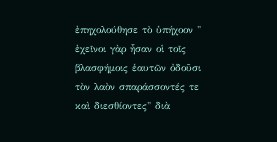ἐπηχολούθησε τὸ ὑπήχοον " ἐχεῖνοι γὰρ ἧσαν οἱ τοῖς βλασφήμοις ἑαυτῶν ὀδοῦσι τὸν λαὸν σπαράσσοντές τε καὶ διεσθίοντες" διὰ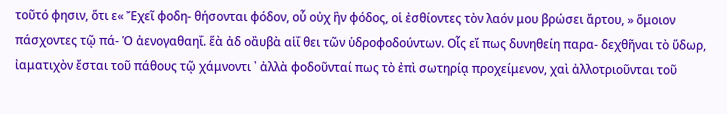τοῦτό φησιν, ὅτι ε« Ἔχεῖ φοδη- θήσονται φόδον, οὗ οὐχ ἣν φόδος, οἱ ἐσθίοντες τὸν λαόν μου βρώσει ἄρτου, » ὅμοιον πάσχοντες τῷ πά- Ὁ ἀενογαθαηΐ. ἕὰ ἀδ οἂυβὰ αἱΐ θει τῶν ὑδροφοδούντων. Οἷς εἴ πως δυνηθείη παρα- δεχθῆναι τὸ ὕδωρ, ἰαματιχὸν ἔσται τοῦ πάθους τῷ χάμνοντι ᾿ ἀλλὰ φοδοῦνταί πως τὸ ἐπὶ σωτηρίᾳ προχείμενον, χαὶ ἀλλοτριοῦνται τοῦ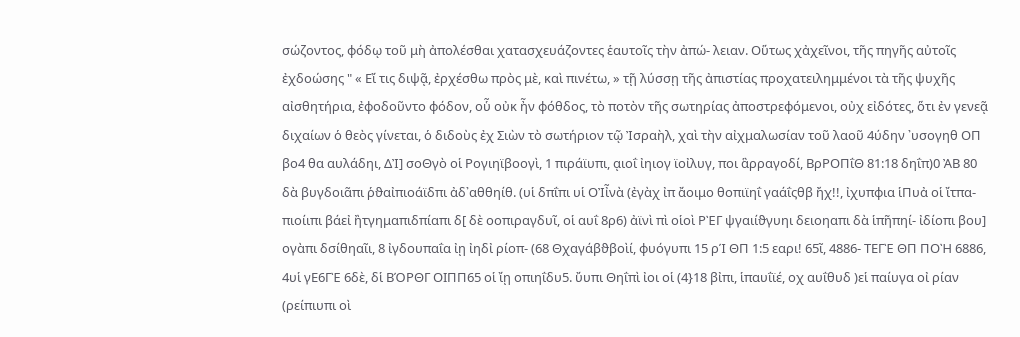σώζοντος, φόδῳ τοῦ μὴ ἀπολέσθαι χατασχευάζοντες ἑαυτοῖς τὴν ἀπώ- λειαν. Οὕτως χἀχεῖνοι, τῆς πηγῆς αὐτοῖς ἐχδοώσης " « Εἴ τις διψᾷ, ἐρχέσθω πρὸς μὲ, καὶ πινέτω, » τῇ λύσσῃ τῆς ἀπιστίας προχατειλημμένοι τὰ τῆς ψυχῆς αἰσθητήρια, ἐφοδοῦντο φόδον, οὗ οὐκ ἦν φόθδος, τὸ ποτὸν τῆς σωτηρίας ἀποστρεφόμενοι, οὐχ εἰδότες, ὅτι ἐν γενεᾷ διχαίων ὁ θεὸς γίνεται, ὁ διδοὺς ἐχ Σιὼν τὸ σωτήριον τῷ Ἰσραὴλ, χαὶ τὴν αἰχμαλωσίαν τοῦ λαοῦ 4ύδην ᾿υσογηθ ΟΠ βο4 θα αυλάδηι, ΔἸ] σοΘγὸ οἱ Ρογιηϊβοογὶ, 1 πιράϊυπι, ᾳιοΐ ἰηιογ ϊοἰλυγ, ποι ἃρραγοδί, ΒρΡΟΠΐΘ 81:18 δηΐπ)0 ἈΒ 80 δὰ βυγδοιᾶπι ῥϑαἰπιοάϊδπι ἀδ᾽αθθηίθ. (υἱ δπΐπι υἱ ΟἸἶνὰ (ἐγὰχ ἰπ ἄοιμο θοπιϊηΐ γαάΐςθβ ἤχ!!, ἰχυπφια ἱΠυἀ οἱ ἴτπα- πιοίιπι βάεἰ ἢτγημαπιδπίαπι δ[ δὲ οοπιραγδυῖ, οἱ αυΐ 8ρ6) ἀϊνὶ πὶ οἱοὶ ΡῈΓ ψγαιίϑγυηι δειοηαπι δὰ ἱπῆπηί- ἰδίοπι βου] ογὰπι δσίθηαῖι, 8 ἰγδουπαΐα ἰῃ ἰηδἰ ρίοπ- (68 Θχαγάβϑβοὶί, φυόγυπι 15 ρΊ ΘΠ 1:5 εαρι! 65ῖ, 4886- ΤΕΓῈ ΘΠ ΠΟῊ 6886, 4υἱ γΕ6ΓῈ 6δὲ, δἱ ΒΌΡΘΓ ΟΙΠΠ65 οἱ ἴῃ οπιηΐδυ5. ὔυπι Θηΐπὶ ἰοι οἱ (4}18 βἰπι, ἱπαυΐϊέ, οχ αυΐθυδ )εἱ παίυγα οἰ ρίαν (ρείπιυπι οὶ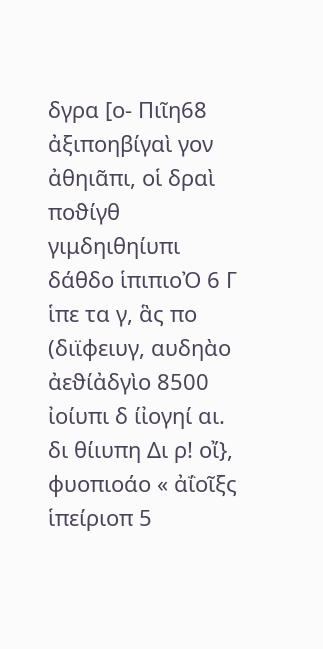δγρα [ο- Πιῖη68 ἀξιποηβίγαὶ γον ἀθηιᾶπι, οἱ δραὶ ποϑίγθ γιμδηιθηίυπι δάθδο ἱπιπιοὈ 6 Γ ἱπε τα γ, ἃς πο (διϊφειυγ, αυδηὰο ἀεϑίἀδγὶο 8500 ἰοίυπι δ ίἰογηί αι. δι θίιυπη Δι ρ! οἴ}, φυοπιοάο « ἀΐοῖξς ἱπείριοπ 5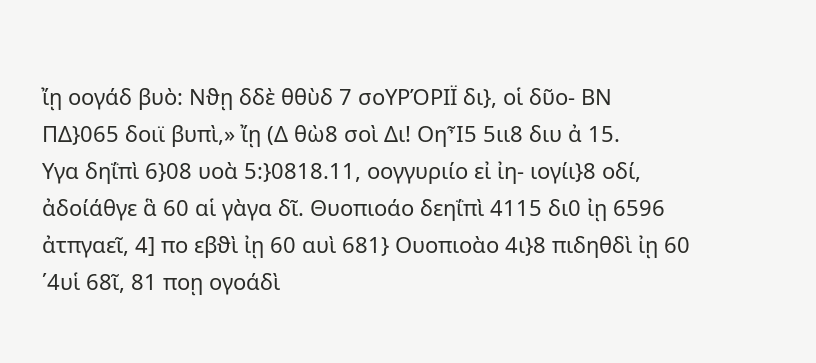ἴῃ οογάδ βυὸ: Νϑῃ δδὲ θθὺδ 7 σοΥΡΌΡΙΪ δι}, οἱ δῦο- ΒΝ ΠΔ}065 δοιϊ βυπὶ,» ἴῃ (Δ θὼ8 σοὶ Δι! ΟηἾ5 5ιι8 διυ ἀ 15.
Υγα δηΐπὶ 6}08 υοὰ 5:}0818.11, οογγυριίο εἰ ἰη- ιογίι}8 οδί, ἀδοίάθγε ἃ 60 αἱ γὰγα δῖ. Θυοπιοάο δεηΐπὶ 4115 δι0 ἰῃ 6596 ἀτπγαεῖ, 4] πο εβϑὶ ἰῃ 60 αυὶ 681} Ουοπιοὰο 4ι}8 πιδηθδὶ ἰῃ 60 ΄4υἱ 68ῖ, 81 ποῃ ογοάδὶ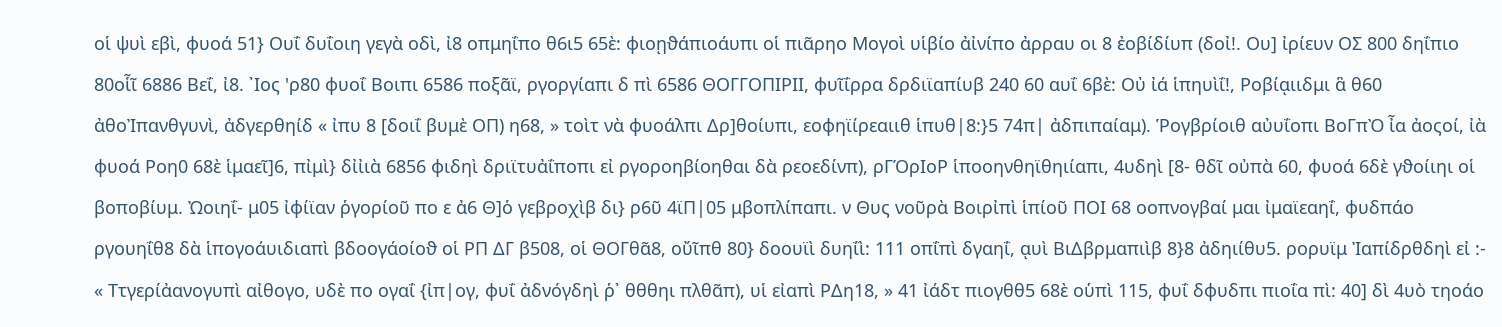οἱ ψυὶ εβὶ, φυοά 51} Ουΐ δυΐοιη γεγὰ οδὶ, ἰ8 οπμηΐπο θ6ι5 65ὲ: φιοῃϑάπιοάυπι οἱ πιᾶρηο Μογοὶ υἱβίο ἀἰνίπο ἀρραυ οι 8 ἐοβίδίυπ (δοἰ!. Ου] ἰρίευν ΟΣ 800 δηΐπιο 80οἷῖ 6886 Βεΐ, ἰ8. ᾿Ιος 'ρ80 φυοΐ Βοιπι 6586 ποξᾶϊ, ργοργίαπι δ πὶ 6586 ΘΟΓΓΟΠΙΡΙΙ, φυῖΐρρα δρδιϊαπίυβ 240 60 αυΐ 6βὲ: Οὐ ἰά ἱπηυὶΐ!, Ροβίᾳιιδμι ἃ θ60 ἀθοἸπανθγυνὶ, ἀδγερθηίδ « ἰπυ 8 [δοιΐ βυμὲ ΟΠ) η68, » τοὶτ νὰ φυοάλπι Δρ]θοίυπι, εοφηϊίρεαιιθ ἱπυθ|8:}5 74π| ἀδπιπαίαμ). Ῥογβρίοιθ αὐυΐοπι ΒοΓπῸ ἶα ἀοςοί, ἰὰ φυοά Ροη0 68ὲ ἱμαεῖ]6, πἰμὶ} δἰἰιὰ 6856 φιδηὶ δριϊτυἀΐποπι εἰ ργοροηβίοηθαι δὰ ρεοεδίνπ), ρΓΌρΙοΡ ἱποοηνθηϊθηιίαπι, 4υδηὶ [8- θδῖ οὐπὰ 60, φυοά 6δὲ γϑοίιηι οἱ βοποβίυμ. Ὠοιηΐ- μ05 ἰφίϊαν ῥγορίοῦ πο ε ἀ6 Θ]ὁ γεβροχὶβ δι} ρ6ῦ 4ϊΠ|05 μβοπλίπαπι. ν Θυς νοῦρὰ Βοιρἰπὶ ἱπίοῦ ΠΟΙ 68 οοπνογβαί μαι ἰμαϊεαηΐ, φυδπάο ργουηΐθ8 δὰ ἱπογοάυιδιαπὶ βδοογάοίοϑ οἱ ΡΠ ΔΓ β508, οἱ ΘΟΓθᾶ8, οὔῖπθ 80} δοουϊὶ δυηΐὶ: 111 οπΐπὶ δγαηΐ, ᾳυὶ ΒιΔβρμαπιὶβ 8}8 ἀδηιίθυ5. ρορυϊμ Ἰαπίδρθδηὶ εἰ :- « Ττγερίἀανογυπὶ αἰθογο, υδὲ πο ογαΐ {ἰπ|ογ, φυΐ ἀδνόγδηὶ ῥ᾽ θθθηι πλθᾶπ), υἱ εἰαπὶ ΡΔη18, » 41 ἰάδτ πιογθθ5 68ὲ οὑπὶ 115, φυΐ δφυδπι πιοΐα πὶ: 40] δὶ 4υὸ τηοάο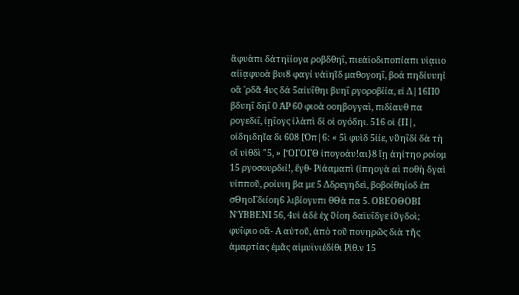ἃφυὰπι δἀτηϊίογα ροβδθηΐ, πιεἀϊοδιποπίαπι υἱᾳιιο αἰϊᾳφυοὰ βυι8 φαγί υἀϊηῖδ μαθογοηΐ, βοά πηδίυυηί οἃ 'ρδᾶ 4υς δά 5αἰυΐθηι βυηΐ ργοροβίία, εἰ Δ|16Π0 βδυηΐ δηΐ 0 ἈΡ 60 φιοὰ οοηβογγαὶ, πιδίαυθ πα ρογεδιΐ, ἰῃΐογς ἰλὰπὶ δἰ οἱ ογόδηι. 516 οἱ {Π|, οἰδηιδηῖα δι 608 [Ὁπ|6: « 5ὶ φυὶδ 5ἰίε, νϑηΐδί δὰ τὴ οἵ υἱθδὶ "5, » [ὍΓΟΓΘ ἰπογοάυ!αι}8 ἴῃ ἀηἰτηο ροίομ 15 ργοσουρδιί!, ἔγθ- Ρἰάαμαπὶ (ἰπηογὰ αὶ ποθὴ δγαὶ υἰπποῦ, ροίυιη βα με 5 Δδρεγηδεὶ, βοβοίθηίοδ ἐπ σΘηοΓδιίοη6 λιβίογυπι θΘὰ πα 5. ΟΒΕΟΘΟΒΙ ΝΎΒΒΕΝΙ 56, 4υἱ ἀδὲ ἐχ ϑίοη δαϊυΐδγε ἰϑγδοὶ; φυΐφιο οἃ- Α αὐτοῦ, ἀπὸ τοῦ πονηρῶς διὰ τῆς ἁμαρτίας ἐμᾶς αἱμυϊνιἐδίθι Ρἰθ.ν 15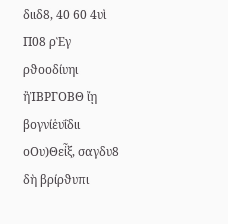διιδ8, 40 60 4υὶ Π08 ρῈγ ρϑοοδίυηι ἢἸΒΡΓΟΒΘ ἴῃ βογνίἑυΐδιι οΟυ)Θεἶξ, σαγδυ8 δὴ βρίρϑυπι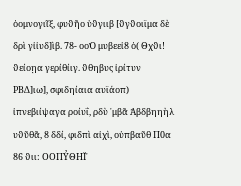ὁομνογιῖξ, φυϑῆο ὑϑγιιβ [ϑγϑοιϊμα δὲ δρὶ γἰἰυδ]ὶβ. 78- οοὉ μυβεεἰ8 ὁ( Θχϑι! ϑείοῃα γερίθίιγ. ϑθηβυς ἰρίτυν ΡΒΔ]ιω], σφιδηίαια αυϊάοπ) ἰπνεβιίψαγα ροίυΐ, ρδὺ ᾿μβᾶ Ἀβδβηηὴλ υϑῦθᾶ, 8 δδί, φιδπὶ αἰχὶ, οὐπβαῦθ Π0α 86 ϑιι: ΟΟΠΥ̓ΘΗΪ᾿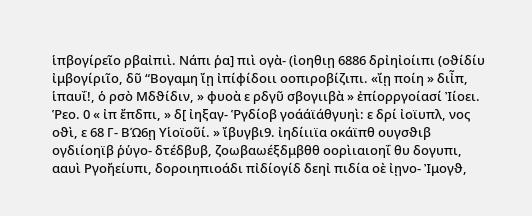ἱπβογίρεῖο ρβαἰπιὶ. Νάπι ῥα] πιὶ ογὰ- (ἰοηθιῃ 6886 δρἰηἰοίιπι (οϑίδίυ ἰμβογίριῖο, δῦ “Βογαμη ἴῃ ἰπίφίδοιι οοπιροβίζιπι. «ἴῃ ποίη » διἶπ, ἱπαυΐ!, ὁ ρσὸ Μδϑίδιν, » φυοὰ ε ρδγῦ σβογιιβὰ » ἐπίορργοίασί Ἰίοει. Ῥεο. 0 « ἰπ ἔπδπι, » δ[ ἰηξαγ- Ῥγδίοβ γοάάϊάθγυηὶ: ε δρί ἰοϊυπλ, νος οϑὶ, ε 68 Γ- ΒΏ6ῃ Υἱοϊοῦί. » ἴβυγβι9. ἰηδίιιϊα οκάϊπθ ουγσϑιβ ογδιίοηϊβ ῥὑγο- δτέδβυβ, ζοωβαωέξδμβθθ οορὶιαιοηΐ θυ δογυπι, ααυὶ Ργοἤείυπι, δοροιηπιοάδι πἰδίογίδ δεηἰ πιδία οὲ ἰῃνο- Ἰμογϑ,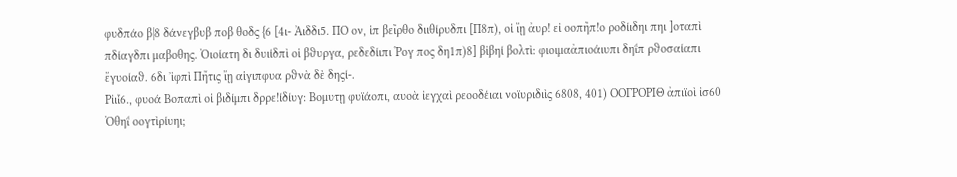φυδπάο β|8 δάνεγβυβ ποβ θοδς {6 [4ι- Ἀιδδι5. ΠΟ ον, ἱπ βεῖρθο διιθίρυδπι [Π8π), οἱ ἴῃ ἀυρ! εἰ οοπῆπ!ο ροδίιδηι πηι ]οταπὶ πδίαγδπι μαβοθης. Ὀιοίατη δι δυιίδπὶ οἱ βϑυργα, ρεδεδίιπι Ῥογ πος δη1π)8] βἰβηί βολτὶ: φιοιμαἀπιοάιυπι δηΐπ ρϑοσαίαπι ἔγυοίαϑ. 6δι ᾿ἰφπὶ Πἤτις ἴῃ αἱγιπφυα ρϑνὰ δὲ δηςί-.
Ρἰιἶ6., φυοά Βοπαπὶ οἱ βιδίμπι δρρε!ίδίυγ: Βομυτῃ φυϊάοπι, αυοὰ ἰεγχαὶ ρεοοδέιαι νοϊυριδιὶς 6808, 401) ΟΟΓΡΟΡΙΘ ἀπιϊοὶ ἰσ60 Ὀθηΐ οογτὶρίυηι;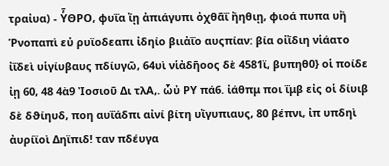τραἰυα) - Υ̓͂ΘΡΟ, φυΐα ἴῃ ἀπιάγυπι ὀχθᾶΐ ἤηθιῃ, φιοά πυπα υἢ Ῥνοπαπὶ εὐ ρυϊοδεαπι ἰδηίο βιιἀΐο αυςπίαν: βία οἰἴδιη νἱάατο ἰΐδεὶ υἱγίυβαυς πδίυγῶ, 64υὶ νἱἀδῆοος δὲ 4581ϊ, βυπηθ0} οἱ ποίδε ἰῃ 60, 48 4ὰ9 Ἰοσιοῦ Δι τλΑ,. ὧὐ ΡΥ πά6. ἰάθπμ ποι ΐμβ εἰς οἱ δίυιβ δὲ δϑίηυδ, ποη αυΐάδπι αἰνί βίτη υἴγυπιαυς, 80 βέπνι, ἰπ υπδηὶ ἀυρίϊοὶ Δηϊπιδ! ταν πδέυγα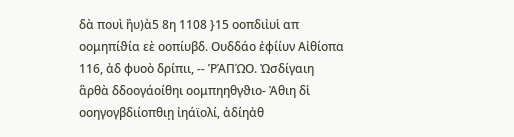δὰ πουὶ ἢυ)ὰ5 8η 1108 }15 οοπδιἰυἱ απ οομηπίϑία εὲ οοπίυβδ. Ουδδάο ἐφίίυν Αἰθίοπα 116, ἀδ φυοὸ δρίπιι, -- ῬΆΠΏΟ. Ὠσδίγαιη ἃρθὰ δδοογάοίθηι οομπηηθγϑιο- Ἀθιη δἱ οοηγογβδιίοπθιῃ ἰηάϊολί, ἀδίηἀθ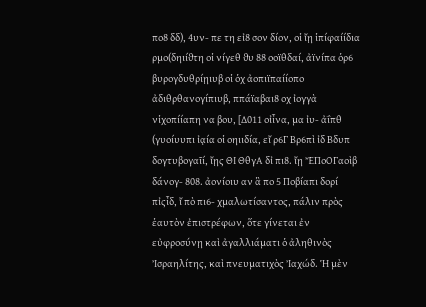πο8 δδ), 4υν- πε τη εἰ8 σον δίον, οἱ ἴῃ ἱπίφαίίδια ρμο(δηιίϑτη οἱ νίγεθ ϑυ 88 οοϊθδαί, ἀϊνίπα ὁρ6 βυρογδυθρίῃιυβ οἱ ὁχ ἀοπιϊπαίίοπο ἀδιθρθανογίπιυβ, ππάϊαβαι8 οχ ἰογγὰ νἱχοπίίαπη να βου, [Δ011 οἰἶνα, μα ἰυ- ἀΐπθ (γυοίυυπι ἰᾳία οἱ οηιιδία, εἴ ρ6Γ Βρ6πὶ ἰδ Βδυπ δογτυβογαῖί, ἴῃς ΘΙ ΘθγΑ δἰ πι8. ἴῃ ἜΠοΟΓαοὶβ δάνογ- 808. ἀονίοιυ αν ἃ πο 5 Ποβίαπι δορί πἰςἶδ, ἴ πὸ πι6- χμαλωτίσαντος, πάλιν πρὸς ἑαυτὸν ἐπιστρέφων, ὅτε γίνεται ἐν εὐφροσύνῃ καὶ ἀγαλλιάματι ὁ ἀληθινὸς Ἰσραηλίτης, καὶ πνευματιχὸς Ἰαχώδ. Ἡ μὲν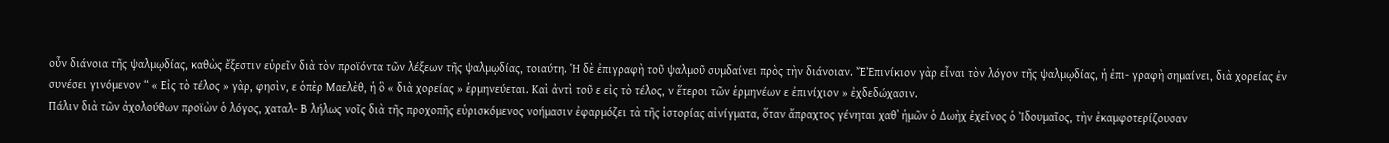οὖν διάνοια τῆς ψαλμῳδίας, καθὼς ἔξεστιν εὑρεῖν διὰ τὸν προϊόντα τῶν λέξεων τῆς ψαλμῳδίας, τοιαύτη. Ἡ δὲ ἐπιγραφὴ τοῦ ψαλμοῦ συμδαίνει πρὸς τὴν διάνοιαν. ἜἘπινίκιον γὰρ εἶναι τὸν λόγον τῆς ψαλμῳδίας, ἡ ἐπι- γραφὴ σημαίνει, διὰ χορείας ἐν συνέσει γινόμενον “ « Εἰς τὸ τέλος » γὰρ, φησὶν, ε ὁπὲρ Μαελὲθ, ἡ ὃ « διὰ χορείας » ἑρμηνεύεται. Καὶ ἀντὶ τοῦ ε εἰς τὸ τέλος, ν ἕτεροι τῶν ἑρμηνέων ε ἐπινίχιον » ἐχδεδώχασιν.
Πάλιν διὰ τῶν ἀχολούθων προϊὼν ὁ λόγος, χαταλ- Β λήλως νοῖς διὰ τῆς προχοπῆς εὑρισκόμενος νοήμασιν ἐφαρμόζει τὰ τῆς ἱστορίας αἰνίγματα, ὅταν ἄπραχτος γένηται χαθ᾽ ἡμῶν ὁ Δωὴχ ἐχεῖνος ὁ Ἰδουμαῖος, τὴν ἐκαμφοτερίζουσαν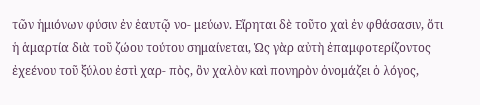τῶν ἡμιόνων φύσιν ἐν ἑαυτῷ νο- μεύων. Εἴρηται δὲ τοῦτο χαὶ ἐν φθάσασιν, ὅτι ἡ ἁμαρτία διὰ τοῦ ζώου τούτου σημαίνεται, Ὡς γὰρ αὐτὴ ἐπαμφοτερίζοντος ἐχεένου τοῦ ξύλου ἐστὶ χαρ- πὸς, ὃν χαλὸν καὶ πονηρὸν ὀνομάζει ὁ λόγος,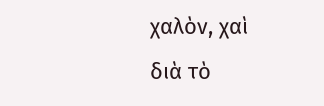χαλὸν, χαὶ διὰ τὸ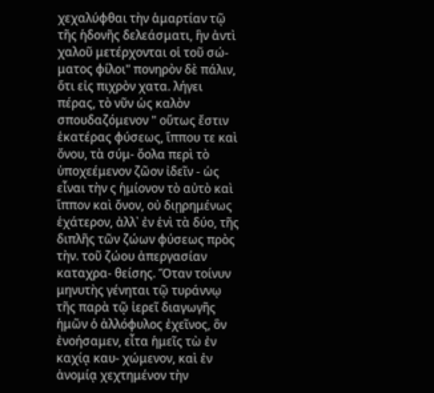χεχαλύφθαι τὴν ἁμαρτίαν τῷ τῆς ἡδονῆς δελεάσματι, ἣν ἀντὶ χαλοῦ μετέρχονται οἱ τοῦ σώ- ματος φίλοι" πονηρὸν δὲ πάλιν, ὅτι εἰς πιχρὸν χατα. λήγει πέρας, τὸ νῦν ὡς καλὸν σπουδαζόμενον " οὕτως ἔστιν ἑκατέρας φύσεως, ἵππου τε καὶ ὄνου, τὰ σύμ- ὄολα περὶ τὸ ὑποχεέμενον ζῶον ἰδεῖν - ὡς εἶναι τὴν ς ἡμίονον τὸ αὐτὸ καὶ ἵππον καὶ ὄνον, οὐ διῃρημένως ἑχάτερον, ἀλλ᾽ ἐν ἑνὶ τὰ δύο, τῆς διπλῆς τῶν ζώων φύσεως πρὸς τὴν. τοῦ ζώου ἀπεργασίαν καταχρα- θείσης. Ὅταν τοίνυν μηνυτὴς γένηται τῷ τυράννῳ τῆς παρὰ τῷ ἰερεῖ διαγωγῆς ἡμῶν ὁ ἀλλόφυλος ἐχεῖνος, ὃν ἐνοήσαμεν, εἶτα ἡμεῖς τὼ ἐν καχίᾳ καυ- χώμενον, καὶ ἐν ἀνομίᾳ χεχτημένον τὴν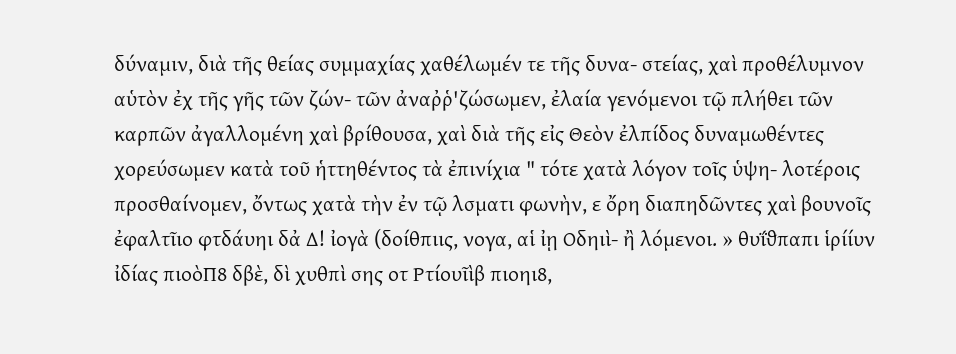δύναμιν, διὰ τῆς θείας συμμαχίας χαθέλωμέν τε τῆς δυνα- στείας, χαὶ προθέλυμνον αὑτὸν ἐχ τῆς γῆς τῶν ζών- τῶν ἀναῤῥ'ζώσωμεν, ἐλαία γενόμενοι τῷ πλήθει τῶν καρπῶν ἀγαλλομένη χαὶ βρίθουσα, χαὶ διὰ τῆς εἰς Θεὸν ἐλπίδος δυναμωθέντες χορεύσωμεν κατὰ τοῦ ἡττηθέντος τὰ ἐπινίχια " τότε χατὰ λόγον τοῖς ὑψη- λοτέροις προσθαίνομεν, ὄντως χατὰ τὴν ἐν τῷ λσματι φωνὴν, ε ὄρη διαπηδῶντες χαὶ βουνοῖς ἐφαλτῖιο φτδάυηι δἀ Δ! ἰογὰ (δοίθπιις, νογα, αἱ ἰῃ Οδηιὶ- ἢ λόμενοι. » θυΐϑπαπι ἱρίίυν ἰδίας πιοὸΠ8 δβὲ, δὶ χυθπὶ σης οτ Ρτίουῖὶβ πιοηι8,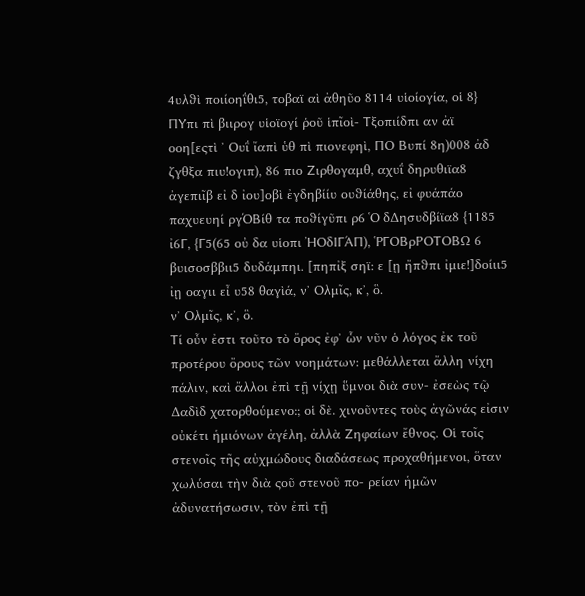4υλϑὶ ποιίοηΐθι5, τοβαϊ αὶ ἀθηῦο 8114 υἱοίογία, οἱ 8} ΠΥ̓πι πὶ βιιρογ υἱοϊογί ῥοῦ ἱπῖοὶ- Τξοπιίδπι αν ἀϊ οοη[εςτὶ ᾽ Ουΐ ἴαπὶ ὑθ πὶ πιονεφηὶ, ΠΟ Βυπί 8η)008 ἀδ ζγθξα πιυ!ογιπ), 86 πιο Ζιρθογαμθ, αχυΐ δηρυθιϊα8 ἀγεπιῖβ εἰ δ ἰου]οβὶ ἐγδηβίίυ ουϑίάθης, εἰ φυάπάο παχυευηί ργΌΒίθ τα ποϑίγῦπι ρ6 Ὁ δΔησυδβίϊα8 {1185 ἰ6Γ, {Γ5(65 οὐ δα υἱοπι ἨΟδΙΓΆΠ), ῬΓΟΒρΡΟΤΟΒΩ 6 βυισοσββιι5 δυδάμπηι. [πηπἰξ σηϊ: ε [ῃ ἤπϑπι ἰμιε!]δοίιι5 ἰῃ οαγιι εἶ υ58 θαγὶά, ν᾽ Ολμῖς, κ᾿, ὃ.
ν᾽ Ολμῖς, κ᾿, ὃ.
Τί οὖν ἐστι τοῦτο τὸ ὄρος ἐφ᾽ ὧν νῦν ὁ λόγος ἐκ τοῦ προτέρου ὄρους τῶν νοημάτων: μεθάλλεται ἄλλη νίχη πάλιν, καὶ ἄλλοι ἐπὶ τῇ νίχῃ ὕμνοι διὰ συν- ἐσεὼς τῷ Δαδὶδ χατορθούμενο:; οἱ δὲ. χινοῦντες τοὺς ἀγῶνάς εἰσιν οὐκέτι ἡμιόνων ἀγέλη, ἀλλὰ Ζηφαίων ἔθνος. Οἱ τοῖς στενοῖς τῆς αὐχμώδους διαδάσεως προχαθήμενοι, ὅταν χωλύσαι τὴν διὰ ςοῦ στενοῦ πο- ρείαν ἡμῶν ἀδυνατήσωσιν, τὸν ἐπὶ τῇ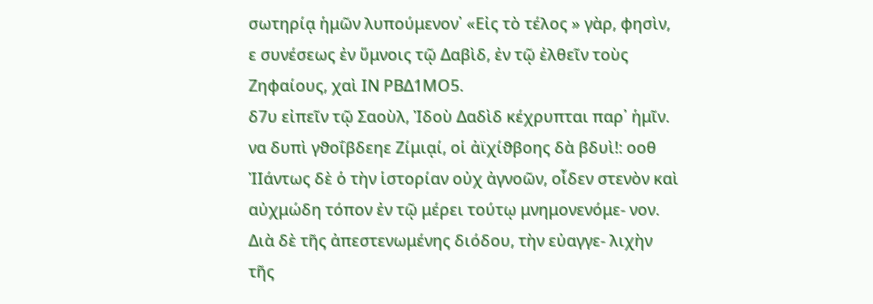σωτηρίᾳ ἡμῶν λυπούμενον᾽ «Εἰς τὸ τέλος » γὰρ, φησὶν, ε συνέσεως ἐν ὕμνοις τῷ Δαβὶδ, ἐν τῷ ἐλθεῖν τοὺς Ζηφαίους, χαὶ ΙΝ ΡΒΔ1ΜΟ5.
δ7υ εἰπεῖν τῷ Σαοὺλ, Ἰδοὺ Δαδὶδ κέχρυπται παρ᾽ ἡμῖν. να δυπὶ γϑοΐβδεηε Ζίμιᾳί, οἱ ἀϊχίϑβοης δὰ βδυὶ!: οοθ ἸΙάντως δὲ ὁ τὴν ἱστορίαν οὐχ ἀγνοῶν, οἷδεν στενὸν καὶ αὐχμώδη τόπον ἐν τῷ μέρει τούτῳ μνημονενόμε- νον. Διὰ δὲ τῆς ἀπεστενωμένης διόδου, τὴν εὐαγγε- λιχὴν τῆς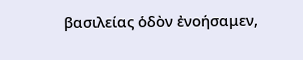βασιλείας ὁδὸν ἐνοήσαμεν,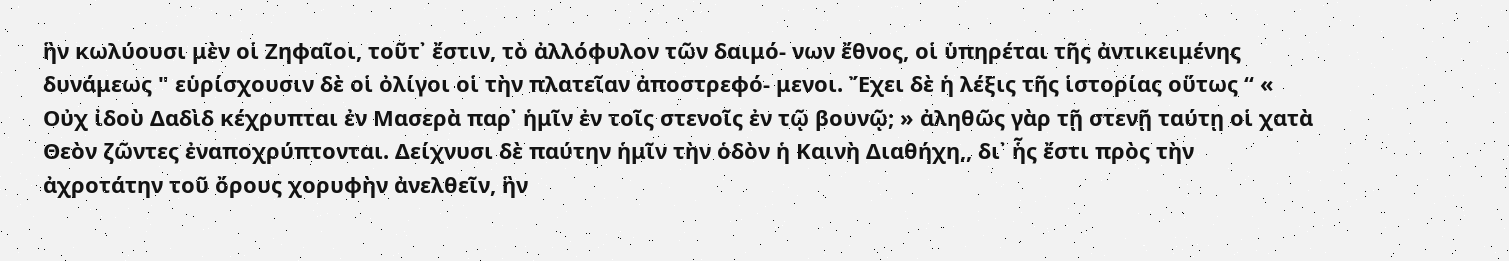ἣν κωλύουσι μὲν οἱ Ζηφαῖοι, τοῦτ᾽ ἔστιν, τὸ ἀλλόφυλον τῶν δαιμό- νων ἔθνος, οἱ ὑπηρέται τῆς ἀντικειμένης δυνάμεως " εὑρίσχουσιν δὲ οἱ ὀλίγοι οἱ τὴν πλατεῖαν ἀποστρεφό- μενοι. Ἔχει δὲ ἡ λέξις τῆς ἱστορίας οὕτως “ « Οὐχ ἰδοὺ Δαδὶδ κέχρυπται ἐν Μασερὰ παρ᾽ ἡμῖν ἐν τοῖς στενοῖς ἐν τῷ βουνῷ; » ἀληθῶς γὰρ τῇ στενῇ ταύτῃ οἱ χατὰ Θεὸν ζῶντες ἐναποχρύπτονται. Δείχνυσι δὲ παύτην ἡμῖν τὴν ὁδὸν ἡ Καινὴ Διαθήχη,, δι᾽ ἧς ἔστι πρὸς τὴν ἀχροτάτην τοῦ ὄρους χορυφὴν ἀνελθεῖν, ἣν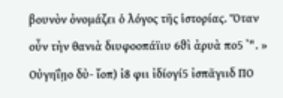βουνὸν ὀνομάζει ὁ λόγος τῆς ἱστορίας. Ὅταν οὖν τὴν θανιὰ διυφοοπάϊιυ 6ϑὶ ἀρυὰ πο5 ᾽". » Οὐγηΐῃο δὺ- ἴοπ) ἰ8 φιι ἰδίογί5 ἰσπᾶγιιδ ΠΟ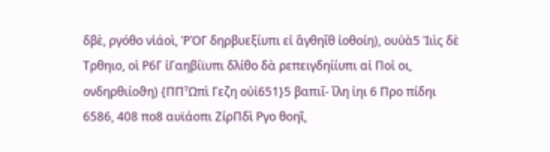δβὲ, ργόθο νἱάοὶ, ῬῸΓ δηρβυεξίυπι εἰ ἃγθηΐθ ἰοθοίη), ουὐὰ5 Ἰιὶς δὲ Τρθηιο, οἱ Ρ6Γ ἰΓαηβίϊυπι δλίθο δὰ ρεπειγδηίίυπι αἰ Ποἰ οι, ονδηρθιίοϑη) {ΠΠὯπὶ Γεζη οὐἰ651}5 βαπιΐ- ἴλη ἰηι 6 Προ πίδηι 6586, 408 πο8 αυϊάοπι ΖίρΠδὶ Ργο θοηῖ,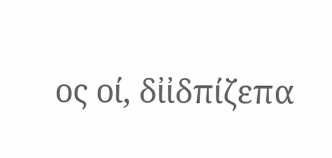ος οί, δἰἰδπίζεπα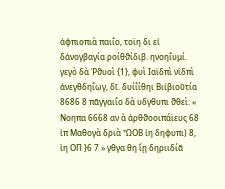ἀφπιοπιὰ παιΐο, τοϊη δι εἰ δἀνογβαγία ροίθϑίδιβ. ηνοηΐυμί. γεγὸ δὰ Ῥϑυοὶ {1}, φυὶ Ιαϊδπὶ νἱδπὶ ἀνεγθδηΐωγ, δῖ. δυίΐίθηι Βιἰβιοῦτία 8686 8 πᾶγγαιΐο δὰ υδγθυπι ϑθεὶ: « Νοηπα 6668 αν ὰ ἀρθϑοοιπάϊευς 68 ἰπ Μαθογὰ δριὰ ὯΟΒ ἰη δηφυπι) 8, ἰη ΟΠ }6 7 » γθγα θη ἴῃ δηριιδίᾶ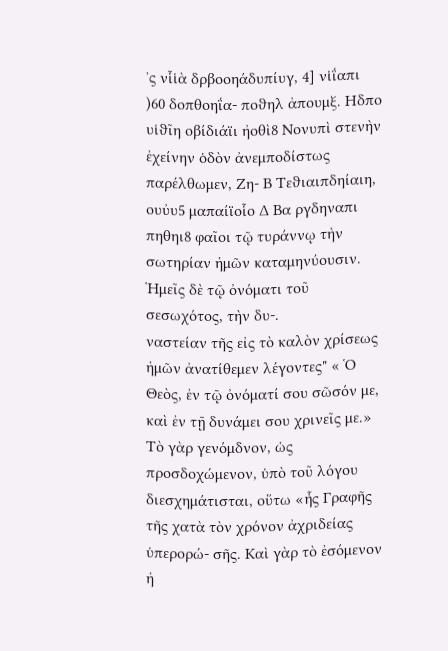᾿ς νἷἱὰ δρβοοηάδυπίυγ, 4] νἱΐαπι )60 δοπθοηΐα- ποϑηλ ἀπουμξ. Ηδπο υἱϑῖη οβίδιάϊι ἠοθὶ8 Νονυπὶ στενὴν ἐχείνην ὁδὸν ἀνεμποδίστως παρέλθωμεν, Ζη- Β Τεϑιαιπδηίαιη, ουὐυ5 μαπαίϊοἷο Δ Βα ργδηναπι πηθηι8 φαῖοι τῷ τυράννῳ τὴν σωτηρίαν ἡμῶν καταμηνύουσιν. Ἡμεῖς δὲ τῷ ὀνόματι τοῦ σεσωχότος, τὴν δυ-.
ναστείαν τῆς εἰς τὸ καλὸν χρίσεως ἡμῶν ἀνατίθεμεν λέγοντες" « Ὁ Θεὸς, ἐν τῷ ὀνόματί σου σῶσόν με, καὶ ἐν τῇ δυνάμει σου χρινεῖς με.» Τὸ γὰρ γενόμδνον, ὡς προσδοχώμενον, ὑπὸ τοῦ λόγου διεσχημάτισται, οὕτω «ἧς Γραφῆς τῆς χατὰ τὸν χρόνον ἀχριδείας ὑπερορώ- σῆς. Καὶ γὰρ τὸ ἐσόμενον ἡ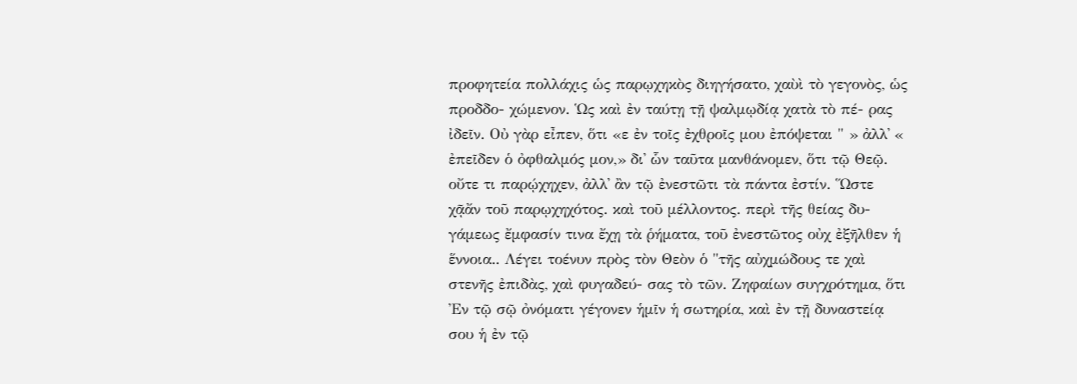προφητεία πολλάχις ὡς παρῳχηκὸς διηγήσατο, χαὺὶ τὸ γεγονὸς, ὡς προδδο- χώμενον. Ὡς καὶ ἐν ταύτῃ τῇ ψαλμῳδίᾳ χατὰ τὸ πέ- ρας ἰδεῖν. Οὐ γὰρ εἶπεν, ὅτι «ε ἐν τοῖς ἐχθροῖς μου ἐπόψεται " » ἀλλ᾽ « ἐπεῖδεν ὁ ὀφθαλμός μον,» δι᾽ ὧν ταῦτα μανθάνομεν, ὅτι τῷ Θεῷ. οὔτε τι παρῴχηχεν, ἀλλ᾽ ἂν τῷ ἐνεστῶτι τὰ πάντα ἐστίν. Ὥστε χᾷἄν τοῦ παρῳχηχότος. καὶ τοῦ μέλλοντος. περὶ τῆς θείας δυ- γάμεως ἔμφασίν τινα ἔχῃ τὰ ῥήματα, τοῦ ἐνεστῶτος οὐχ ἐξῆλθεν ἡ ἕννοια.. Λέγει τοένυν πρὸς τὸν Θεὸν ὁ "τῆς αὐχμώδους τε χαὶ στενῆς ἐπιδὰς, χαὶ φυγαδεύ- σας τὸ τῶν. Ζηφαίων συγχρότημα, ὅτι Ἐν τῷ σῷ ὀνόματι γέγονεν ἡμῖν ἡ σωτηρία, καὶ ἐν τῇ δυναστείᾳ σου ἡ ἐν τῷ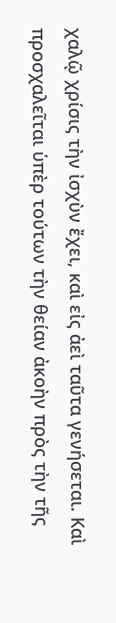χαλῷ χρίσις τὴν ἰσχὺν ἔχει, καὶ εἰς ἀεὶ ταῦτα γενήσεται. Καὶ προσχαλεῖται ὑπὲρ τούτων τὴν θείαν ἀκοὴν πρὸς τὴν τῆς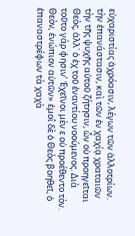εὐχαριστίας ἀχρόασιν, λέγων τῶν ἀλλοτρίων. τὴν ἐπανάστασιν, καὶ τῶν ἐν χαχίᾳ χραταιῶν τὴν τῆς ψυχῆς αὐτοῦ ζήτησιν, ὧν οὐ προηγεῖται Θεὸς, ἀλλ᾽ ὁ ἐχ τοῦ ἐναντίου νοούμενος. Διὰ τοῦτο γάρ φησιν’ Ἐχεῖνοι μὲν ε οὐ προέθεντο τὸν. Θεὸν͵ ἐνώπιον αὐτῶν» ἐμοΐ δὲ ὁ Θεὸς βοηθεῖ, ὁ ἐπαναστρέφων τὰ χαχὰ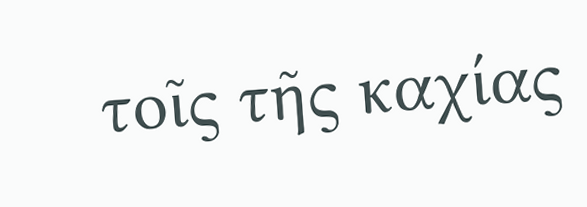τοῖς τῆς καχίας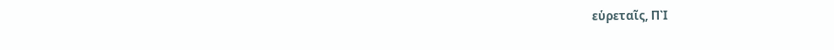εὑρεταῖς, ΠῚ